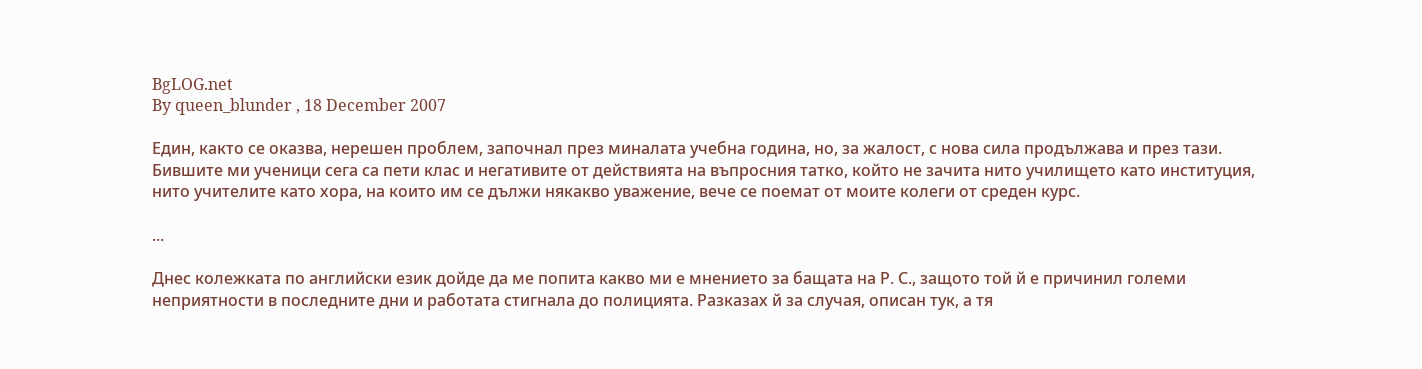BgLOG.net
By queen_blunder , 18 December 2007

Един, както се оказва, нерешен проблем, започнал през миналата учебна година, но, за жалост, с нова сила продължава и през тази. Бившите ми ученици сега са пети клас и негативите от действията на въпросния татко, който не зачита нито училището като институция, нито учителите като хора, на които им се дължи някакво уважение, вече се поемат от моите колеги от среден курс.

...

Днес колежката по английски език дойде да ме попита какво ми е мнението за бащата на Р. С., защото той й е причинил големи неприятности в последните дни и работата стигнала до полицията. Разказах й за случая, описан тук, а тя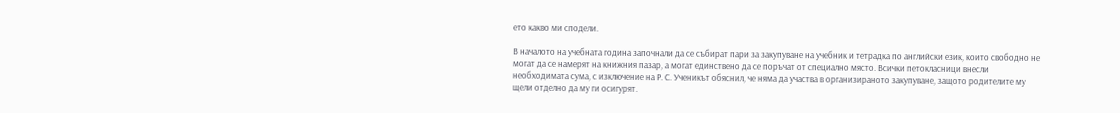ето какво ми сподели.

В началото на учебната година започнали да се събират пари за закупуване на учебник и тетрадка по английски език, които свободно не могат да се намерят на книжния пазар, а могат единствено да се поръчат от специално място. Всички петокласници внесли необходимата сума, с изключение на Р. С. Ученикът обяснил, че няма да участва в организираното закупуване, защото родителите му щели отделно да му ги осигурят.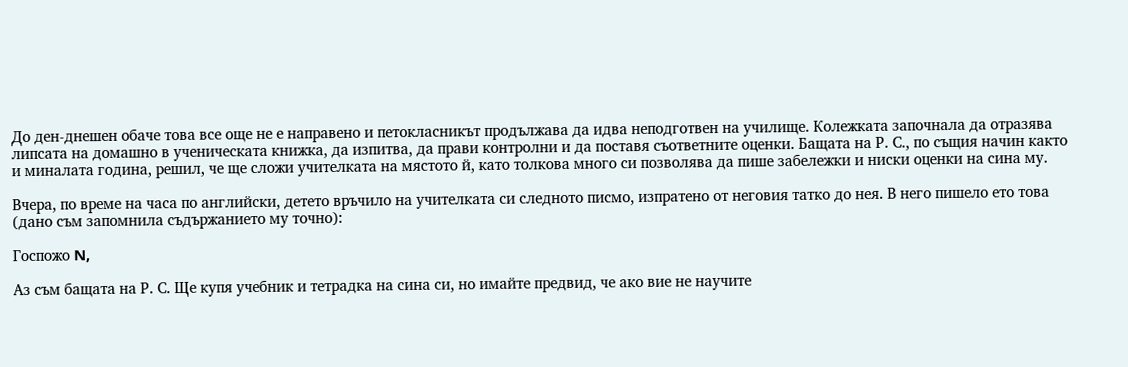До ден-днешен обаче това все още не е направено и петокласникът продължава да идва неподготвен на училище. Колежката започнала да отразява липсата на домашно в ученическата книжка, да изпитва, да прави контролни и да поставя съответните оценки. Бащата на Р. С., по същия начин както и миналата година, решил, че ще сложи учителката на мястото й, като толкова много си позволява да пише забележки и ниски оценки на сина му.

Вчера, по време на часа по английски, детето връчило на учителката си следното писмо, изпратено от неговия татко до нея. В него пишело ето това (дано съм запомнила съдържанието му точно):

Госпожо N,

Аз съм бащата на Р. С. Ще купя учебник и тетрадка на сина си, но имайте предвид, че ако вие не научите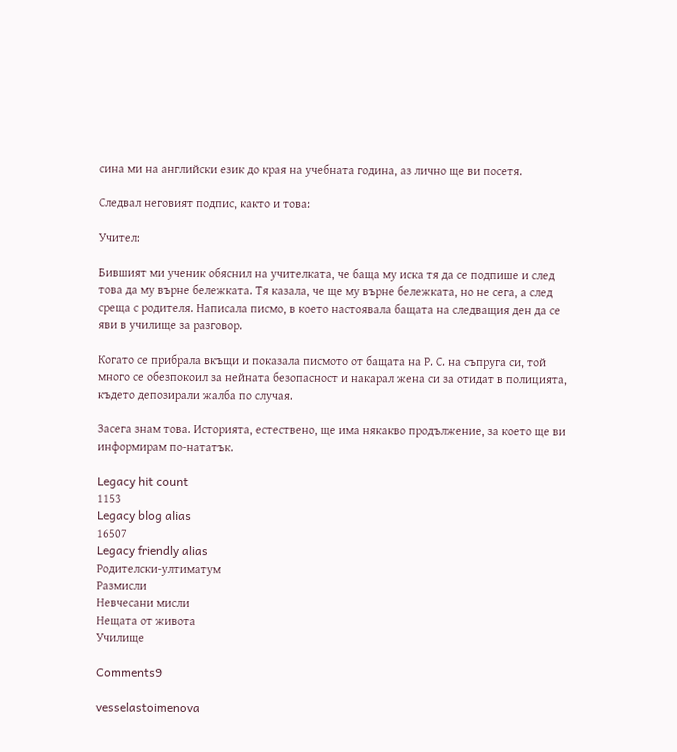сина ми на английски език до края на учебната година, аз лично ще ви посетя.

Следвал неговият подпис, както и това:

Учител:

Бившият ми ученик обяснил на учителката, че баща му иска тя да се подпише и след това да му върне бележката. Тя казала, че ще му върне бележката, но не сега, а след среща с родителя. Написала писмо, в което настоявала бащата на следващия ден да се яви в училище за разговор.

Когато се прибрала вкъщи и показала писмото от бащата на Р. С. на съпруга си, той много се обезпокоил за нейната безопасност и накарал жена си за отидат в полицията, където депозирали жалба по случая.

Засега знам това. Историята, естествено, ще има някакво продължение, за което ще ви информирам по-нататък.

Legacy hit count
1153
Legacy blog alias
16507
Legacy friendly alias
Родителски-ултиматум
Размисли
Невчесани мисли
Нещата от живота
Училище

Comments9

vesselastoimenova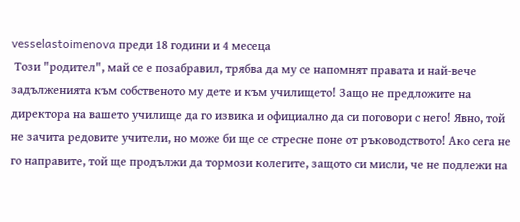vesselastoimenova преди 18 години и 4 месеца
 Този "родител", май се е позабравил, трябва да му се напомнят правата и най-вече задълженията към собственото му дете и към училището! Защо не предложите на директора на вашето училище да го извика и официално да си поговори с него! Явно, той не зачита редовите учители, но може би ще се стресне поне от ръководството! Ако сега не го направите, той ще продължи да тормози колегите, защото си мисли, че не подлежи на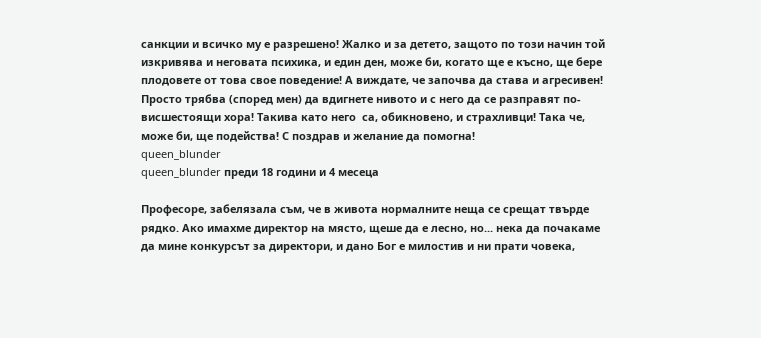санкции и всичко му е разрешено! Жалко и за детето, защото по този начин той изкривява и неговата психика, и един ден, може би, когато ще е късно, ще бере плодовете от това свое поведение! А виждате, че започва да става и агресивен! Просто трябва (според мен) да вдигнете нивото и с него да се разправят по-висшестоящи хора! Такива като него  са, обикновено, и страхливци! Така че, може би, ще подейства! С поздрав и желание да помогна!
queen_blunder
queen_blunder преди 18 години и 4 месеца

Професоре, забелязала съм, че в живота нормалните неща се срещат твърде рядко. Ако имахме директор на място, щеше да е лесно, но... нека да почакаме да мине конкурсът за директори, и дано Бог е милостив и ни прати човека,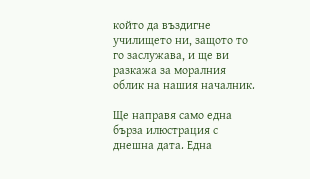който да въздигне училището ни, защото то го заслужава, и ще ви разкажа за моралния облик на нашия началник.

Ще направя само една бърза илюстрация с днешна дата. Една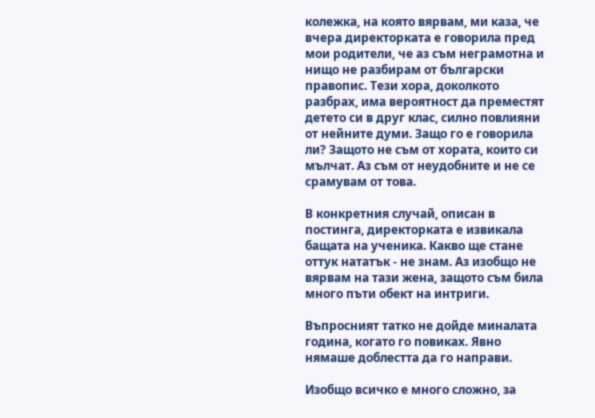колежка, на която вярвам, ми каза, че вчера директорката е говорила пред мои родители, че аз съм неграмотна и нищо не разбирам от български правопис. Тези хора, доколкото разбрах, има вероятност да преместят детето си в друг клас, силно повлияни от нейните думи. Защо го е говорила ли? Защото не съм от хората, които си мълчат. Аз съм от неудобните и не се срамувам от това.

В конкретния случай, описан в постинга, директорката е извикала бащата на ученика. Какво ще стане оттук нататък - не знам. Аз изобщо не вярвам на тази жена, защото съм била много пъти обект на интриги.

Въпросният татко не дойде миналата година, когато го повиках. Явно нямаше доблестта да го направи.

Изобщо всичко е много сложно, за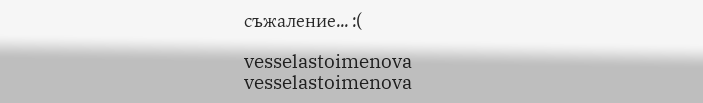съжаление... :(

vesselastoimenova
vesselastoimenova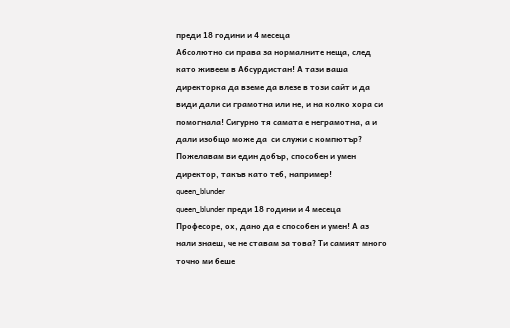преди 18 години и 4 месеца
Aбсолютно си права за нормалните неща, след като живеем в Абсурдистан! А тази ваша директорка да вземе да влезе в този сайт и да види дали си грамотна или не, и на колко хора си помогнала! Сигурно тя самата е неграмотна, а и дали изобщо може да  си служи с компютър? Пожелавам ви един добър, способен и умен директор, такъв като теб, например!
queen_blunder
queen_blunder преди 18 години и 4 месеца
Професоре, ох, дано да е способен и умен! А аз нали знаеш, че не ставам за това? Ти самият много точно ми беше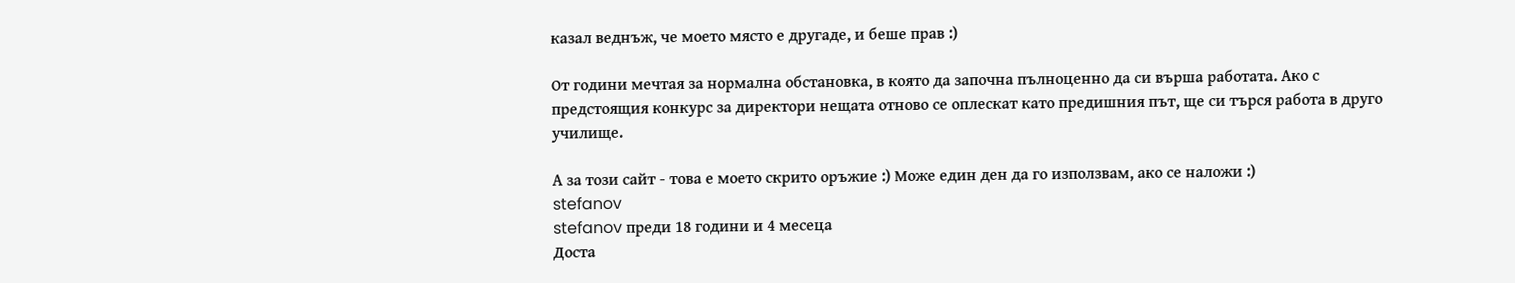казал веднъж, че моето място е другаде, и беше прав :)

От години мечтая за нормална обстановка, в която да започна пълноценно да си върша работата. Ако с предстоящия конкурс за директори нещата отново се оплескат като предишния път, ще си търся работа в друго училище.

А за този сайт - това е моето скрито оръжие :) Може един ден да го използвам, ако се наложи :)
stefanov
stefanov преди 18 години и 4 месеца
Доста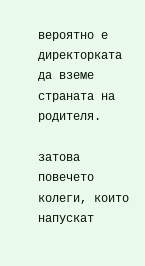вероятно е директорката да вземе страната на родителя.

затова повечето колеги, които напускат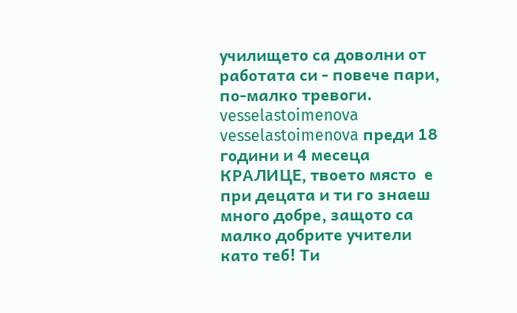училището са доволни от работата си - повече пари, по-малко тревоги.
vesselastoimenova
vesselastoimenova преди 18 години и 4 месеца
КРАЛИЦЕ, твоето място  е при децата и ти го знаеш много добре, защото са малко добрите учители като теб! Ти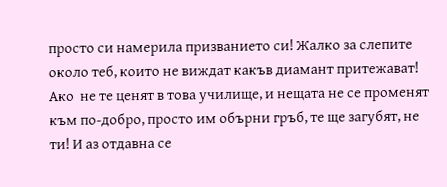просто си намерила призванието си! Жалко за слепите около теб, които не виждат какъв диамант притежават! Ако  не те ценят в това училище, и нещата не се променят към по-добро, просто им обърни гръб, те ще загубят, не ти! И аз отдавна се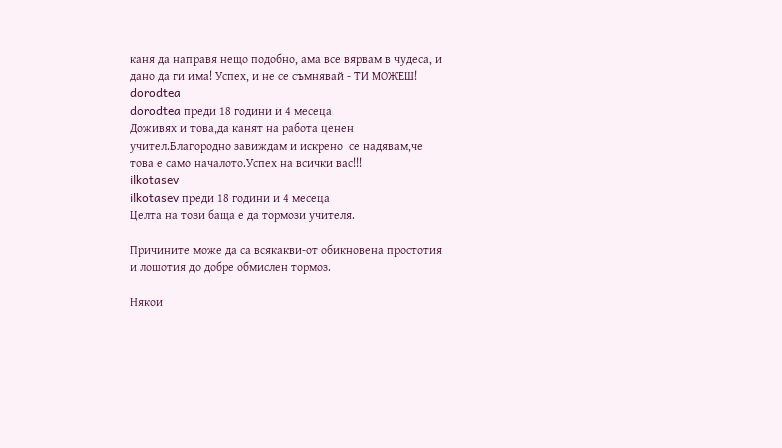каня да направя нещо подобно, ама все вярвам в чудеса, и дано да ги има! Успех, и не се съмнявай - ТИ МОЖЕШ!
dorodtea
dorodtea преди 18 години и 4 месеца
Доживях и това,да канят на работа ценен учител.Благородно завиждам и искрено  се надявам,че това е само началото.Успех на всички вас!!!
ilkotasev
ilkotasev преди 18 години и 4 месеца
Целта на този баща е да тормози учителя.

Причините може да са всякакви-от обикновена простотия и лошотия до добре обмислен тормоз.

Някои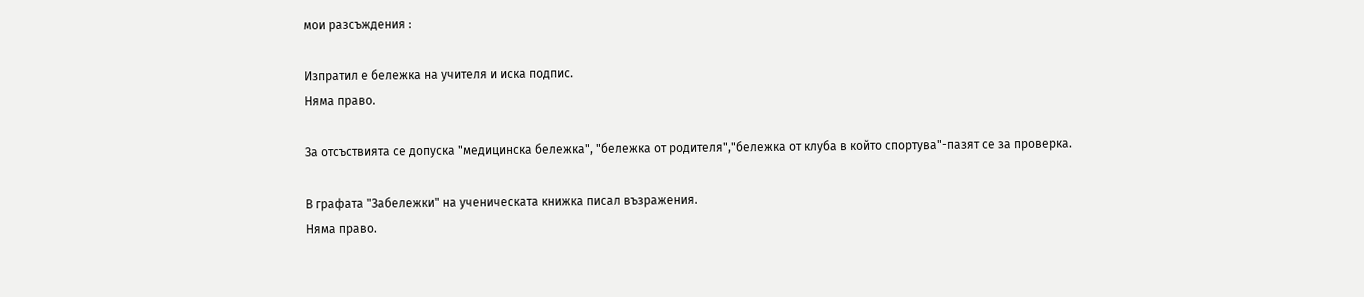мои разсъждения :

Изпратил е бележка на учителя и иска подпис.
Няма право.

За отсъствията се допуска "медицинска бележка", "бележка от родителя","бележка от клуба в който спортува"-пазят се за проверка.

В графата "Забележки" на ученическата книжка писал възражения.
Няма право.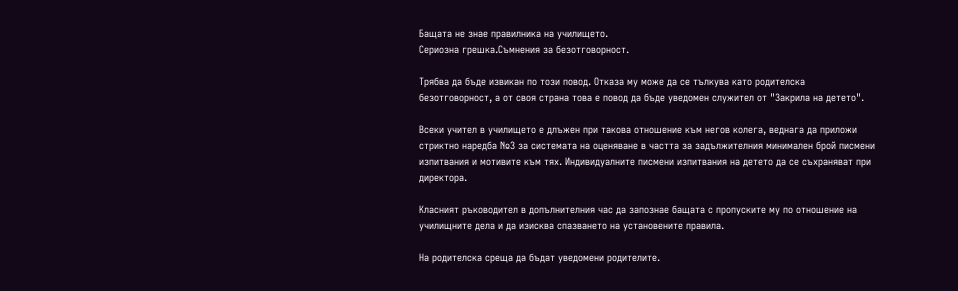Бащата не знае правилника на училището.
Сериозна грешка.Съмнения за безотговорност.

Трябва да бъде извикан по този повод. Отказа му може да се тълкува като родителска безотговорност, а от своя страна това е повод да бъде уведомен служител от "Закрила на детето".

Всеки учител в училището е длъжен при такова отношение към негов колега, веднага да приложи стриктно наредба №3 за системата на оценяване в частта за задължителния минимален брой писмени изпитвания и мотивите към тях. Индивидуалните писмени изпитвания на детето да се съхраняват при директора.

Класният ръководител в допълнителния час да запознае бащата с пропуските му по отношение на училищните дела и да изисква спазването на установените правила.

На родителска среща да бъдат уведомени родителите.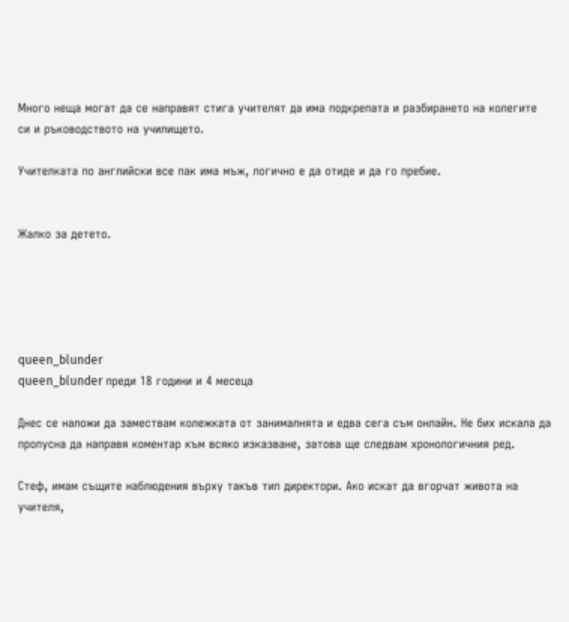Много неща могат да се направят стига учителят да има подкрепата и разбирането на колегите си и ръководството на училището.

Учителката по английски все пак има мъж, логично е да отиде и да го пребие.


Жалко за детето.





queen_blunder
queen_blunder преди 18 години и 4 месеца

Днес се наложи да замествам колежката от занималнята и едва сега съм онлайн. Не бих искала да пропусна да направя коментар към всяко изказване, затова ще следвам хронологичния ред.

Стеф, имам същите наблюдения върху такъв тип директори. Ако искат да вгорчат живота на учителя,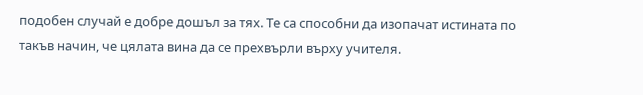подобен случай е добре дошъл за тях. Те са способни да изопачат истината по такъв начин, че цялата вина да се прехвърли върху учителя.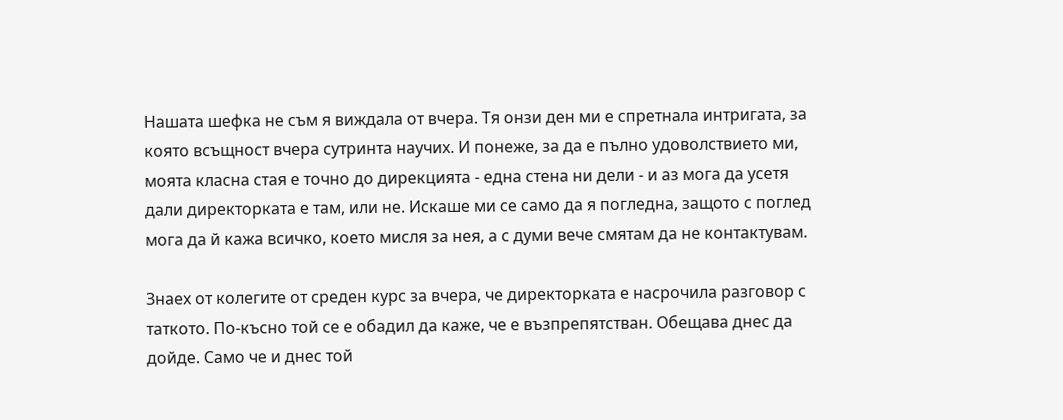Нашата шефка не съм я виждала от вчера. Тя онзи ден ми е спретнала интригата, за която всъщност вчера сутринта научих. И понеже, за да е пълно удоволствието ми, моята класна стая е точно до дирекцията - една стена ни дели - и аз мога да усетя дали директорката е там, или не. Искаше ми се само да я погледна, защото с поглед мога да й кажа всичко, което мисля за нея, а с думи вече смятам да не контактувам.

Знаех от колегите от среден курс за вчера, че директорката е насрочила разговор с таткото. По-късно той се е обадил да каже, че е възпрепятстван. Обещава днес да дойде. Само че и днес той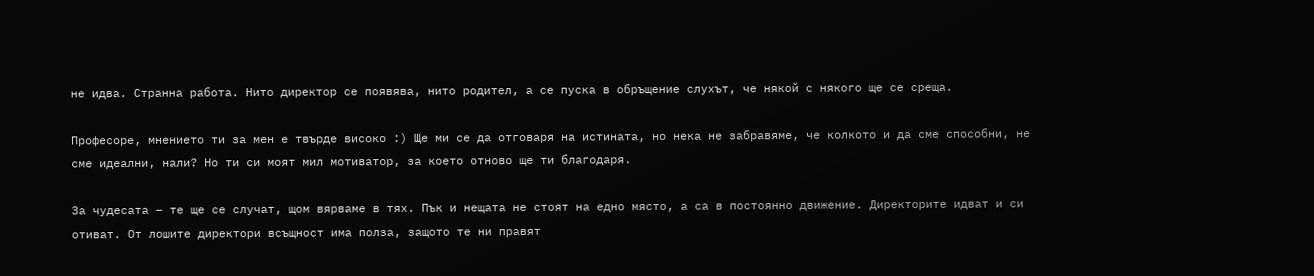не идва. Странна работа. Нито директор се появява, нито родител, а се пуска в обръщение слухът, че някой с някого ще се среща.

Професоре, мнението ти за мен е твърде високо :) Ще ми се да отговаря на истината, но нека не забравяме, че колкото и да сме способни, не сме идеални, нали? Но ти си моят мил мотиватор, за което отново ще ти благодаря.

За чудесата – те ще се случат, щом вярваме в тях. Пък и нещата не стоят на едно място, а са в постоянно движение. Директорите идват и си отиват. От лошите директори всъщност има полза, защото те ни правят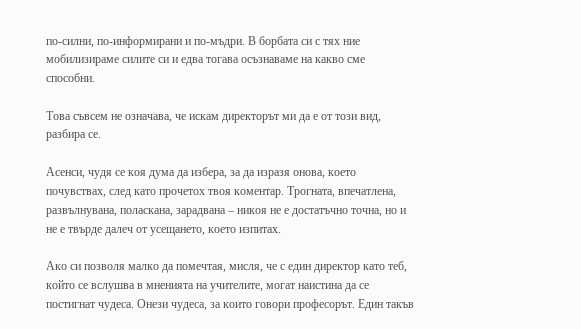по-силни, по-информирани и по-мъдри. В борбата си с тях ние мобилизираме силите си и едва тогава осъзнаваме на какво сме способни.

Това съвсем не означава, че искам директорът ми да е от този вид, разбира се.

Асенси, чудя се коя дума да избера, за да изразя онова, което почувствах, след като прочетох твоя коментар. Трогната, впечатлена, развълнувана, поласкана, зарадвана – никоя не е достатъчно точна, но и не е твърде далеч от усещането, което изпитах.

Ако си позволя малко да помечтая, мисля, че с един директор като теб, който се вслушва в мненията на учителите, могат наистина да се постигнат чудеса. Онези чудеса, за които говори професорът. Един такъв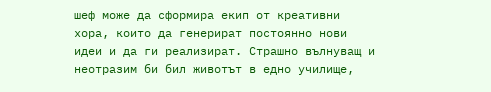шеф може да сформира екип от креативни хора, които да генерират постоянно нови идеи и да ги реализират. Страшно вълнуващ и неотразим би бил животът в едно училище,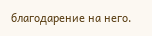благодарение на него.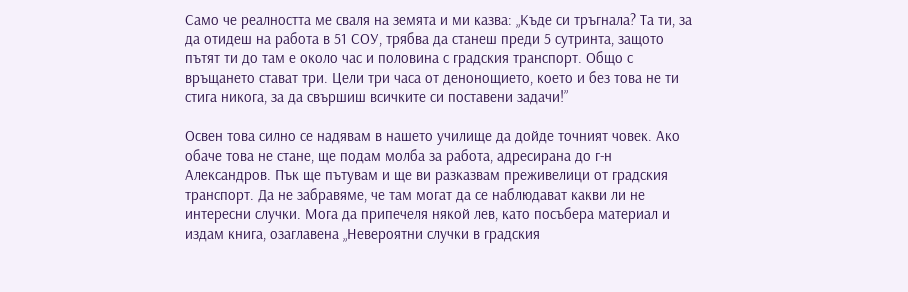Само че реалността ме сваля на земята и ми казва: „Къде си тръгнала? Та ти, за да отидеш на работа в 51 СОУ, трябва да станеш преди 5 сутринта, защото пътят ти до там е около час и половина с градския транспорт. Общо с връщането стават три. Цели три часа от денонощието, което и без това не ти стига никога, за да свършиш всичките си поставени задачи!”

Освен това силно се надявам в нашето училище да дойде точният човек. Ако обаче това не стане, ще подам молба за работа, адресирана до г-н Александров. Пък ще пътувам и ще ви разказвам преживелици от градския транспорт. Да не забравяме, че там могат да се наблюдават какви ли не интересни случки. Мога да припечеля някой лев, като посъбера материал и издам книга, озаглавена „Невероятни случки в градския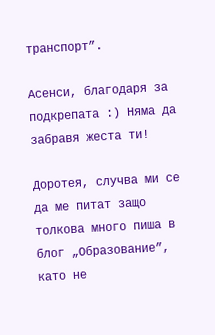транспорт”.

Асенси, благодаря за подкрепата :) Няма да забравя жеста ти!

Доротея, случва ми се да ме питат защо толкова много пиша в блог „Образование”, като не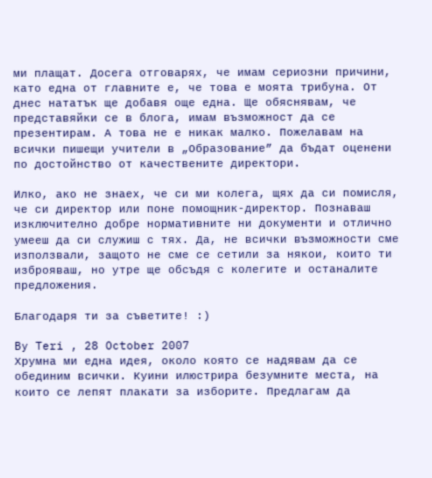ми плащат. Досега отговарях, че имам сериозни причини, като една от главните е, че това е моята трибуна. От днес нататък ще добавя още една. Ще обяснявам, че представяйки се в блога, имам възможност да се презентирам. А това не е никак малко. Пожелавам на всички пишещи учители в „Образование” да бъдат оценени по достойнство от качествените директори.

Илко, ако не знаех, че си ми колега, щях да си помисля, че си директор или поне помощник-директор. Познаваш изключително добре нормативните ни документи и отлично умееш да си служиш с тях. Да, не всички възможности сме използвали, защото не сме се сетили за някои, които ти изброяваш, но утре ще обсъдя с колегите и останалите предложения.

Благодаря ти за съветите! :)

By Teri , 28 October 2007
Хрумна ми една идея, около която се надявам да се обединим всички. Куини илюстрира безумните места, на които се лепят плакати за изборите. Предлагам да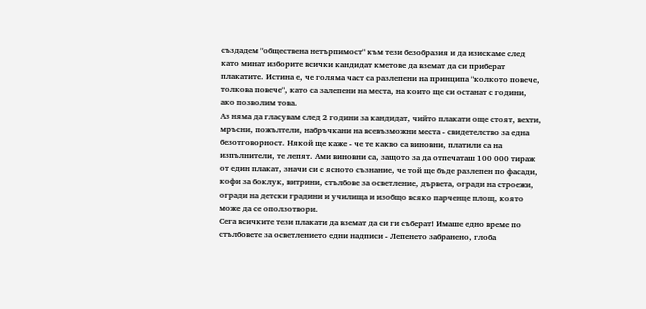създадем "обществена нетърпимост" към тези безобразия и да изискаме след като минат изборите всички кандидат кметове да вземат да си приберат плакатите. Истина е, че голяма част са разлепени на принципа "колкото повече, толкова повече", като са залепени на места, на които ще си останат с години, ако позволим това.
Аз няма да гласувам след 2 години за кандидат, чийто плакати още стоят, вехти, мръсни, пожълтели, набръчкани на всевъзможни места - свидетелство за една безотговорност. Някой ще каже - че те какво са виновни, платили са на изпълнители, те лепят. Ами виновни са, защото за да отпечаташ 100 000 тираж от един плакат, значи си с ясното съзнание, че той ще бъде разлепен по фасади, кофи за боклук, витрини, стълбове за осветление, дървета, огради на строежи, огради на детски градини и училища и изобщо всяко парченце площ, която може да се оползотвори.
Сега всичките тези плакати да вземат да си ги съберат! Имаше едно време по стълбовете за осветлението едни надписи - Лепенето забранено, глоба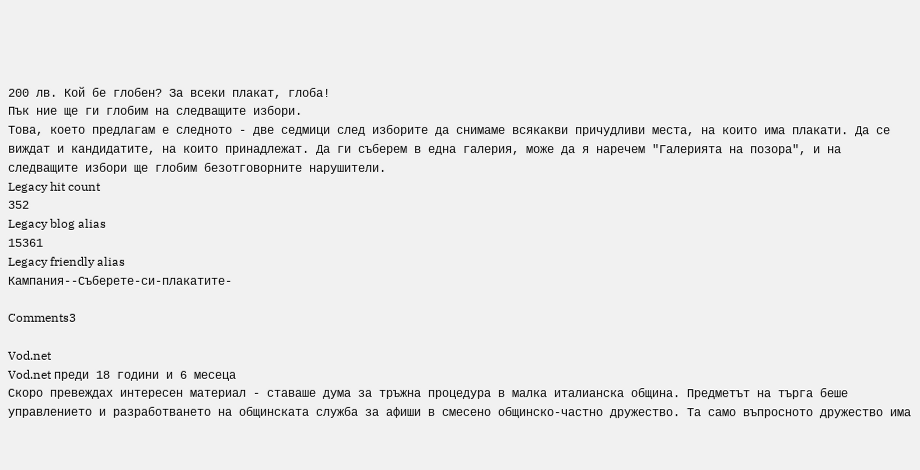200 лв. Кой бе глобен? За всеки плакат, глоба!
Пък ние ще ги глобим на следващите избори.
Това, което предлагам е следното - две седмици след изборите да снимаме всякакви причудливи места, на които има плакати. Да се виждат и кандидатите, на които принадлежат. Да ги съберем в една галерия, може да я наречем "Галерията на позора", и на следващите избори ще глобим безотговорните нарушители.
Legacy hit count
352
Legacy blog alias
15361
Legacy friendly alias
Кампания--Съберете-си-плакатите-

Comments3

Vod.net
Vod.net преди 18 години и 6 месеца
Скоро превеждах интересен материал - ставаше дума за тръжна процедура в малка италианска община. Предметът на търга беше управлението и разработването на общинската служба за афиши в смесено общинско-частно дружество. Та само въпросното дружество има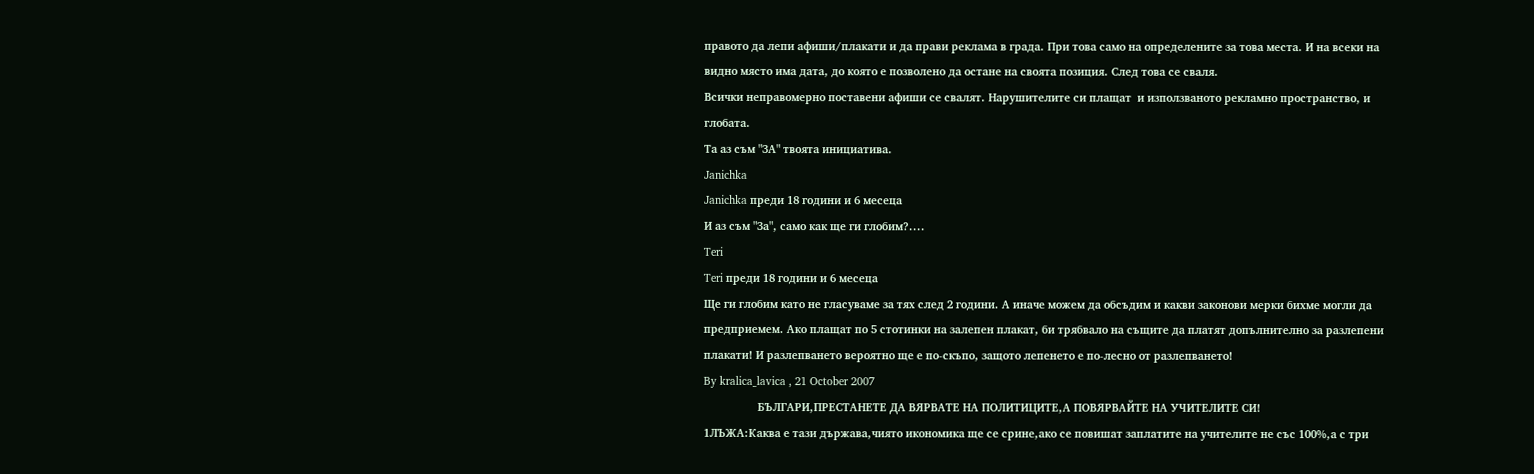правото да лепи афиши/плакати и да прави реклама в града. При това само на определените за това места. И на всеки на видно място има дата, до която е позволено да остане на своята позиция. След това се сваля.
Всички неправомерно поставени афиши се свалят. Нарушителите си плащат  и използваното рекламно пространство, и глобата.
Та аз съм "ЗА" твоята инициатива.
Janichka
Janichka преди 18 години и 6 месеца
И аз съм "За", само как ще ги глобим?....
Teri
Teri преди 18 години и 6 месеца
Ще ги глобим като не гласуваме за тях след 2 години. А иначе можем да обсъдим и какви законови мерки бихме могли да предприемем. Ако плащат по 5 стотинки на залепен плакат, би трябвало на същите да платят допълнително за разлепени плакати! И разлепването вероятно ще е по-скъпо, защото лепенето е по-лесно от разлепването!
By kralica_lavica , 21 October 2007
                  БЪЛГАРИ,ПРЕСТАНЕТЕ ДА ВЯРВАТЕ НА ПОЛИТИЦИТЕ,А ПОВЯРВАЙТЕ НА УЧИТЕЛИТЕ СИ!
1ЛЪЖА:Каква е тази държава,чиято икономика ще се срине,ако се повишат заплатите на учителите не със 100%,а с три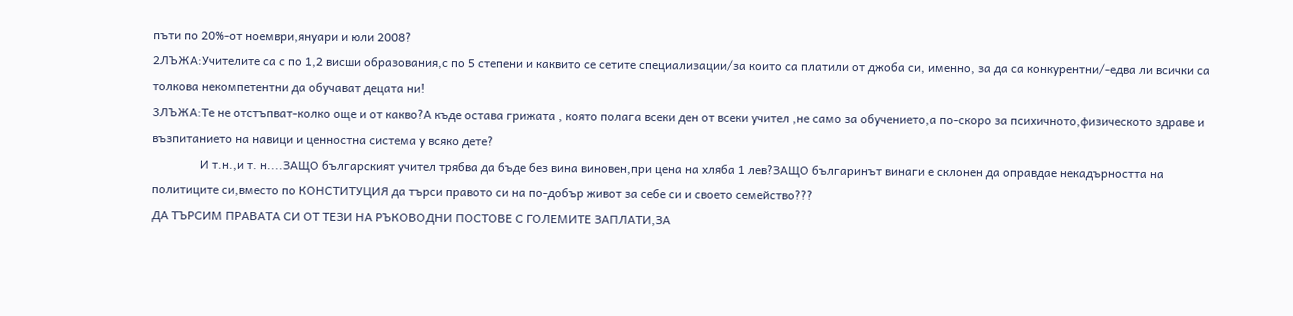пъти по 20%-от ноември,януари и юли 2008?
2ЛЪЖА:Учителите са с по 1,2 висши образования,с по 5 степени и каквито се сетите специализации/за които са платили от джоба си, именно, за да са конкурентни/-едва ли всички са толкова некомпетентни да обучават децата ни!
3ЛЪЖА:Те не отстъпват-колко още и от какво?А къде остава грижата , която полага всеки ден от всеки учител ,не само за обучението,а по-скоро за психичното,физическото здраве и възпитанието на навици и ценностна система у всяко дете?
                И т.н.,и т. н....ЗАЩО българският учител трябва да бъде без вина виновен,при цена на хляба 1 лев?ЗАЩО българинът винаги е склонен да оправдае некадърността на политиците си,вместо по КОНСТИТУЦИЯ да търси правото си на по-добър живот за себе си и своето семейство???
ДА ТЪРСИМ ПРАВАТА СИ ОТ ТЕЗИ НА РЪКОВОДНИ ПОСТОВЕ С ГОЛЕМИТЕ ЗАПЛАТИ,ЗА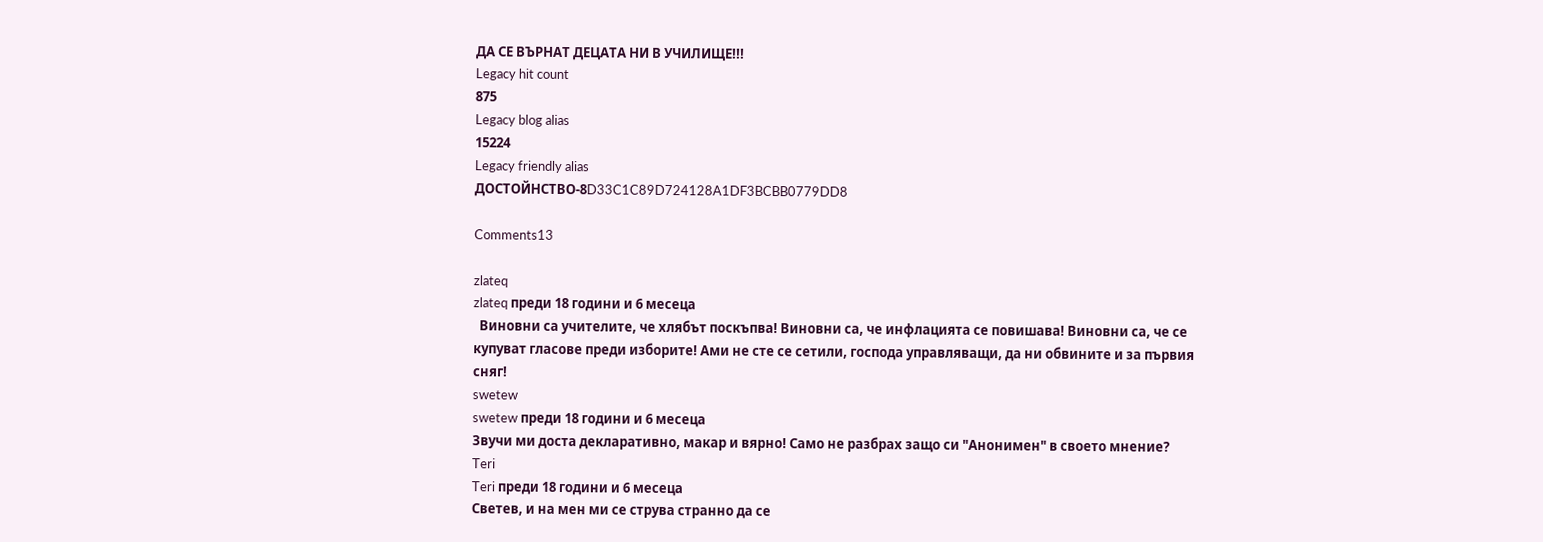ДА СЕ ВЪРНАТ ДЕЦАТА НИ В УЧИЛИЩЕ!!!
Legacy hit count
875
Legacy blog alias
15224
Legacy friendly alias
ДОСТОЙНСТВО-8D33C1C89D724128A1DF3BCBB0779DD8

Comments13

zlateq
zlateq преди 18 години и 6 месеца
  Виновни са учителите, че хлябът поскъпва! Виновни са, че инфлацията се повишава! Виновни са, че се купуват гласове преди изборите! Ами не сте се сетили, господа управляващи, да ни обвините и за първия сняг!
swetew
swetew преди 18 години и 6 месеца
Звучи ми доста декларативно, макар и вярно! Само не разбрах защо си "Анонимен" в своето мнение?
Teri
Teri преди 18 години и 6 месеца
Светев, и на мен ми се струва странно да се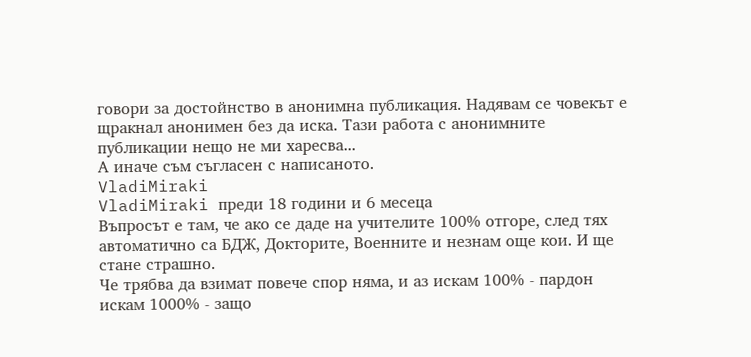говори за достойнство в анонимна публикация. Надявам се човекът е щракнал анонимен без да иска. Тази работа с анонимните публикации нещо не ми харесва...
А иначе съм съгласен с написаното.
VladiMiraki
VladiMiraki преди 18 години и 6 месеца
Въпросът е там, че ако се даде на учителите 100% отгоре, след тях автоматично са БДЖ, Докторите, Военните и незнам още кои. И ще стане страшно.
Че трябва да взимат повече спор няма, и аз искам 100% - пардон искам 1000% - защо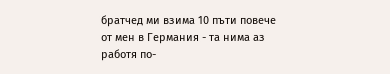братчед ми взима 10 пъти повече от мен в Германия - та нима аз работя по-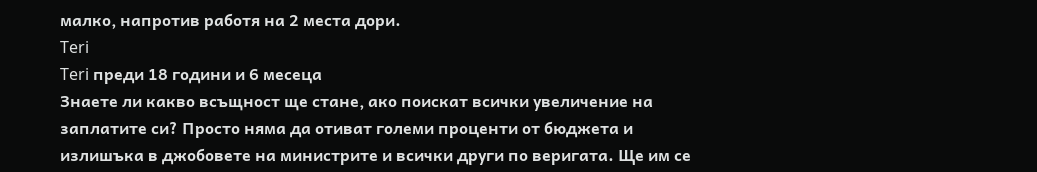малко, напротив работя на 2 места дори.
Teri
Teri преди 18 години и 6 месеца
Знаете ли какво всъщност ще стане, ако поискат всички увеличение на заплатите си? Просто няма да отиват големи проценти от бюджета и излишъка в джобовете на министрите и всички други по веригата. Ще им се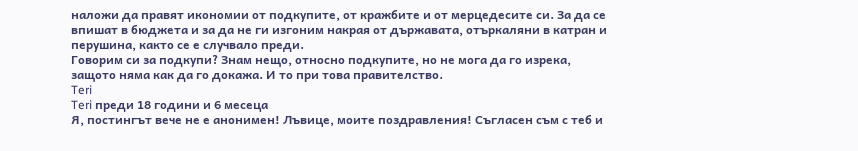наложи да правят икономии от подкупите, от кражбите и от мерцедесите си. За да се впишат в бюджета и за да не ги изгоним накрая от държавата, отъркаляни в катран и перушина, както се е случвало преди.
Говорим си за подкупи? Знам нещо, относно подкупите, но не мога да го изрека, защото няма как да го докажа. И то при това правителство.
Teri
Teri преди 18 години и 6 месеца
Я, постингът вече не е анонимен! Лъвице, моите поздравления! Съгласен съм с теб и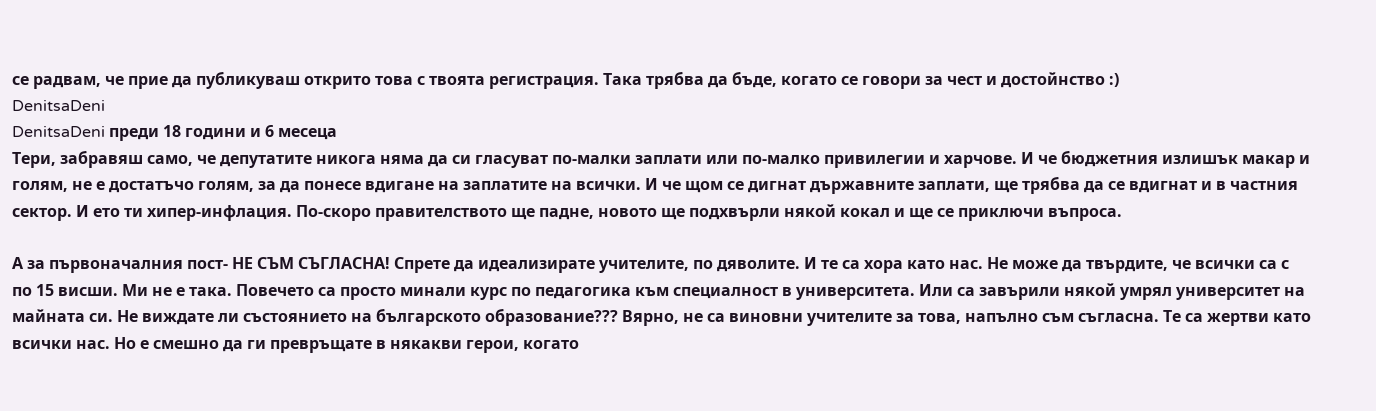се радвам, че прие да публикуваш открито това с твоята регистрация. Така трябва да бъде, когато се говори за чест и достойнство :)
DenitsaDeni
DenitsaDeni преди 18 години и 6 месеца
Тери, забравяш само, че депутатите никога няма да си гласуват по-малки заплати или по-малко привилегии и харчове. И че бюджетния излишък макар и голям, не е достатъчо голям, за да понесе вдигане на заплатите на всички. И че щом се дигнат държавните заплати, ще трябва да се вдигнат и в частния сектор. И ето ти хипер-инфлация. По-скоро правителството ще падне, новото ще подхвърли някой кокал и ще се приключи въпроса.

А за първоначалния пост- НЕ СЪМ СЪГЛАСНА! Спрете да идеализирате учителите, по дяволите. И те са хора като нас. Не може да твърдите, че всички са с по 15 висши. Ми не е така. Повечето са просто минали курс по педагогика към специалност в университета. Или са завърили някой умрял университет на майната си. Не виждате ли състоянието на българското образование??? Вярно, не са виновни учителите за това, напълно съм съгласна. Те са жертви като всички нас. Но е смешно да ги превръщате в някакви герои, когато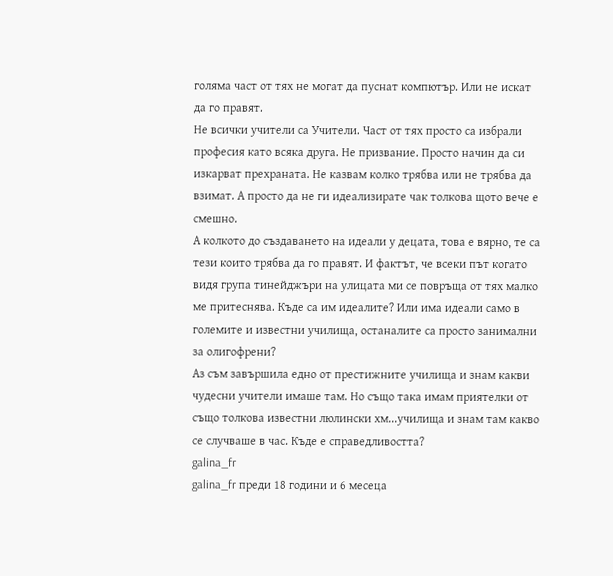голяма част от тях не могат да пуснат компютър. Или не искат да го правят.
Не всички учители са Учители. Част от тях просто са избрали професия като всяка друга. Не призвание. Просто начин да си изкарват прехраната. Не казвам колко трябва или не трябва да взимат. А просто да не ги идеализирате чак толкова щото вече е смешно.
А колкото до създаването на идеали у децата, това е вярно, те са тези които трябва да го правят. И фактът, че всеки път когато видя група тинейджъри на улицата ми се повръща от тях малко ме притеснява. Къде са им идеалите? Или има идеали само в големите и известни училища, останалите са просто занимални за олигофрени?
Аз съм завършила едно от престижните училища и знам какви чудесни учители имаше там. Но също така имам приятелки от също толкова известни люлински хм...училища и знам там какво се случваше в час. Къде е справедливостта?
galina_fr
galina_fr преди 18 години и 6 месеца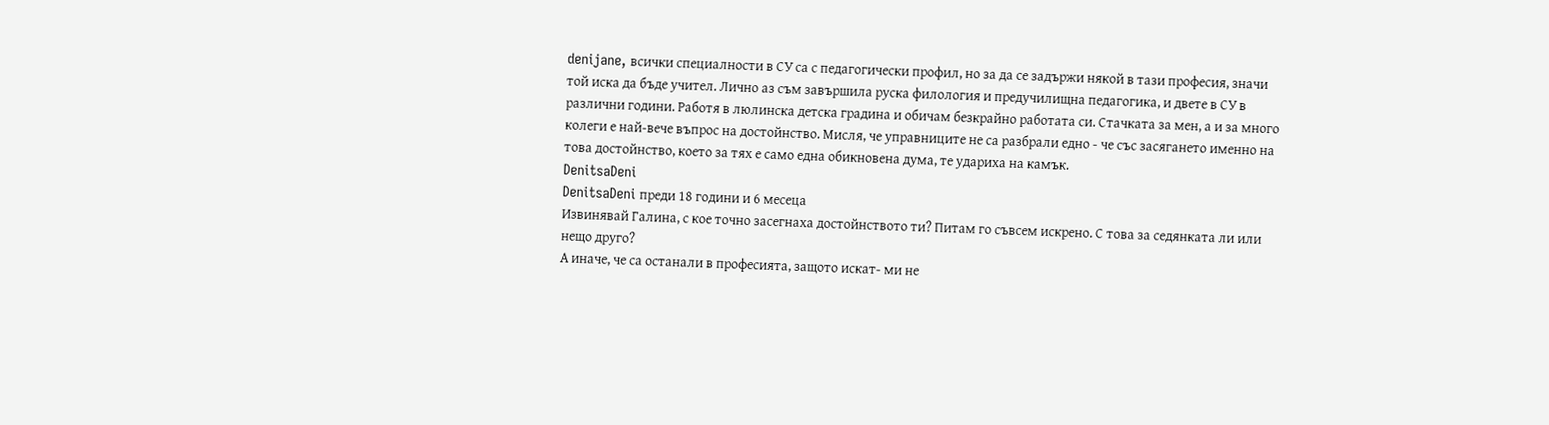denijane, всички специалности в СУ са с педагогически профил, но за да се задържи някой в тази професия, значи той иска да бъде учител. Лично аз съм завършила руска филология и предучилищна педагогика, и двете в СУ в различни години. Работя в люлинска детска градина и обичам безкрайно работата си. Стачката за мен, а и за много колеги е най-вече въпрос на достойнство. Мисля, че управниците не са разбрали едно - че със засягането именно на това достойнство, което за тях е само една обикновена дума, те удариха на камък.
DenitsaDeni
DenitsaDeni преди 18 години и 6 месеца
Извинявай Галина, с кое точно засегнаха достойнството ти? Питам го съвсем искрено. С това за седянката ли или нещо друго?
А иначе, че са останали в професията, защото искат- ми не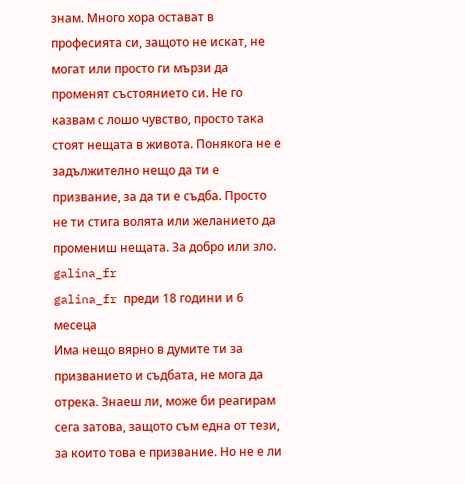знам. Много хора остават в професията си, защото не искат, не могат или просто ги мързи да променят състоянието си. Не го казвам с лошо чувство, просто така стоят нещата в живота. Понякога не е задължително нещо да ти е призвание, за да ти е съдба. Просто не ти стига волята или желанието да промениш нещата. За добро или зло.
galina_fr
galina_fr преди 18 години и 6 месеца
Има нещо вярно в думите ти за призванието и съдбата, не мога да отрека. Знаеш ли, може би реагирам сега затова, защото съм една от тези, за които това е призвание. Но не е ли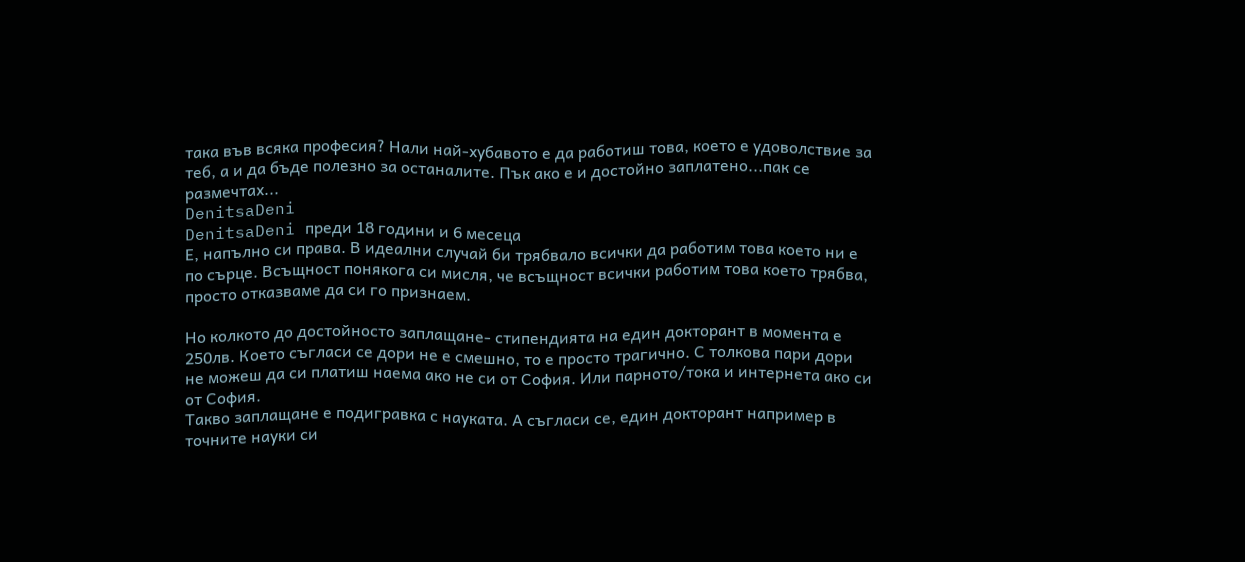така във всяка професия? Нали най-хубавото е да работиш това, което е удоволствие за теб, а и да бъде полезно за останалите. Пък ако е и достойно заплатено...пак се размечтах...
DenitsaDeni
DenitsaDeni преди 18 години и 6 месеца
Е, напълно си права. В идеални случай би трябвало всички да работим това което ни е по сърце. Всъщност понякога си мисля, че всъщност всички работим това което трябва, просто отказваме да си го признаем.

Но колкото до достойносто заплащане- стипендията на един докторант в момента е 250лв. Което съгласи се дори не е смешно, то е просто трагично. С толкова пари дори не можеш да си платиш наема ако не си от София. Или парното/тока и интернета ако си от София.
Такво заплащане е подигравка с науката. А съгласи се, един докторант например в точните науки си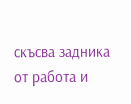скъсва задника от работа и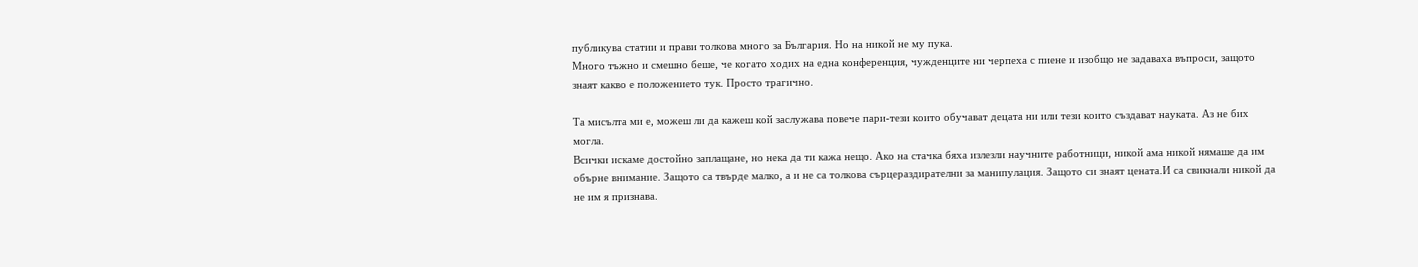публикува статии и прави толкова много за България. Но на никой не му пука.
Много тъжно и смешно беше, че когато ходих на една конференция, чужденците ни черпеха с пиене и изобщо не задаваха въпроси, защото знаят какво е положението тук. Просто трагично.

Та мисълта ми е, можеш ли да кажеш кой заслужава повече пари-тези които обучават децата ни или тези които създават науката. Аз не бих могла.
Всички искаме достойно заплащане, но нека да ти кажа нещо. Ако на стачка бяха излезли научните работници, никой ама никой нямаше да им обърне внимание. Защото са твърде малко, а и не са толкова сърцераздирателни за манипулация. Защото си знаят цената.И са свикнали никой да не им я признава.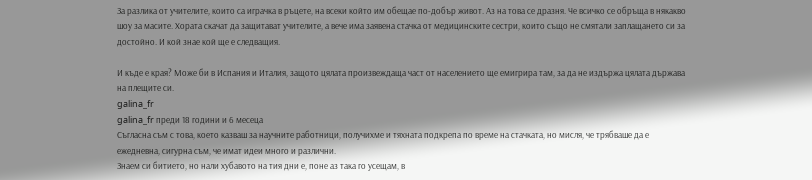За разлика от учителите, които са играчка в ръцете, на всеки който им обещае по-добър живот. Аз на това се дразня. Че всичко се обръща в някакво шоу за масите. Хората скачат да защитават учителите, а вече има заявена стачка от медицинските сестри, които също не смятали заплащането си за достойно. И кой знае кой ще е следващия.

И къде е края? Може би в Испания и Италия, защото цялата произвеждаща част от населението ще емигрира там, за да не издържа цялата държава на плещите си.
galina_fr
galina_fr преди 18 години и 6 месеца
Съгласна съм с това, което казваш за научните работници, получихме и тяхната подкрепа по време на стачката, но мисля, че трябваше да е ежедневна, сигурна съм, че имат идеи много и различни.
Знаем си битието, но нали хубавото на тия дни е, поне аз така го усещам, в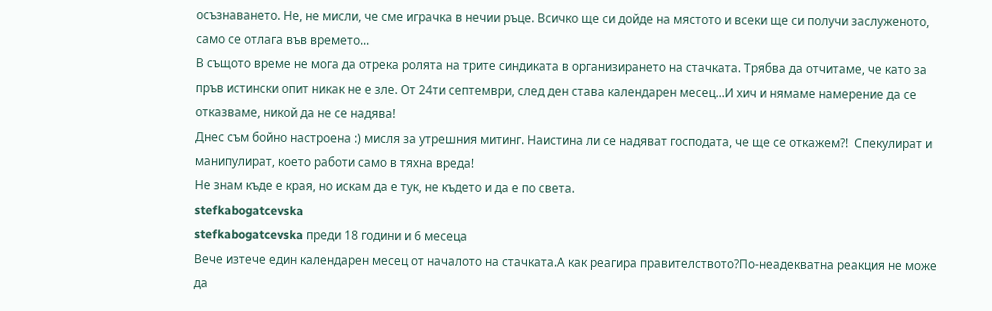осъзнаването. Не, не мисли, че сме играчка в нечии ръце. Всичко ще си дойде на мястото и всеки ще си получи заслуженото, само се отлага във времето...
В същото време не мога да отрека ролята на трите синдиката в организирането на стачката. Трябва да отчитаме, че като за пръв истински опит никак не е зле. От 24ти септември, след ден става календарен месец...И хич и нямаме намерение да се отказваме, никой да не се надява!
Днес съм бойно настроена :) мисля за утрешния митинг. Наистина ли се надяват господата, че ще се откажем?!  Спекулират и манипулират, което работи само в тяхна вреда!
Не знам къде е края, но искам да е тук, не където и да е по света.
stefkabogatcevska
stefkabogatcevska преди 18 години и 6 месеца
Вече изтече един календарен месец от началото на стачката.А как реагира правителството?По-неадекватна реакция не може да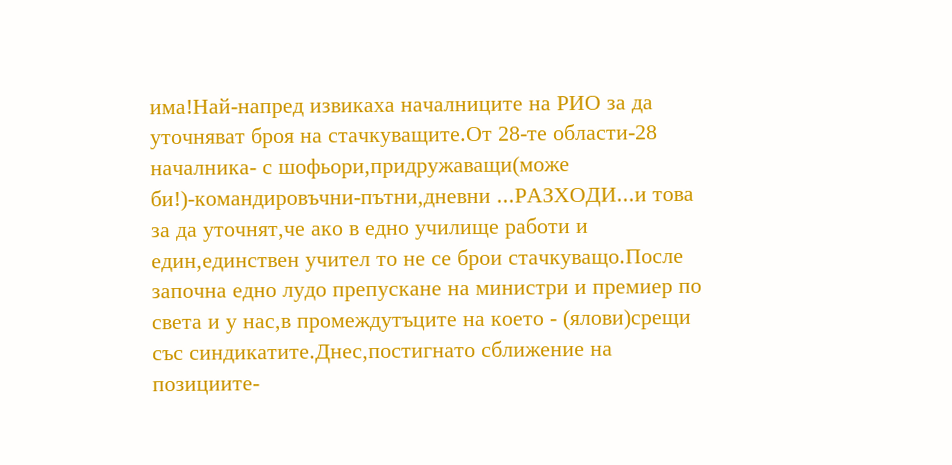има!Най-напред извикаха началниците на РИО за да уточняват броя на стачкуващите.От 28-те области-28 началника- с шофьори,придружаващи(може би!)-командировъчни-пътни,дневни ...РАЗХОДИ...и това за да уточнят,че ако в едно училище работи и един,единствен учител то не се брои стачкуващо.После започна едно лудо препускане на министри и премиер по света и у нас,в промеждутъците на което - (ялови)срещи със синдикатите.Днес,постигнато сближение на позициите-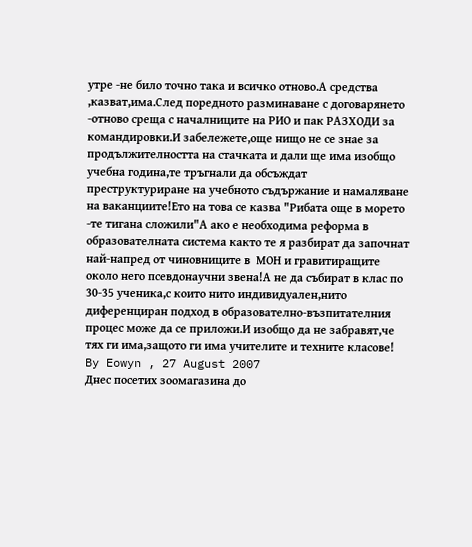утре -не било точно така и всичко отново.А средства ,казват,има.След поредното разминаване с договарянето -отново среща с началниците на РИО и пак РАЗХОДИ за командировки.И забележете,още нищо не се знае за продължителността на стачката и дали ще има изобщо учебна година,те тръгнали да обсъждат преструктуриране на учебното съдържание и намаляване на ваканциите!Ето на това се казва "Рибата още в морето -те тигана сложили"А ако е необходима реформа в образователната система както те я разбират да започнат най-напред от чиновниците в  МОН и гравитиращите около него псевдонаучни звена!А не да събират в клас по 30-35 ученика,с които нито индивидуален,нито диференциран подход в образователно-възпитателния процес може да се приложи.И изобщо да не забравят,че тях ги има,защото ги има учителите и техните класове!
By Eowyn , 27 August 2007
Днес посетих зоомагазина до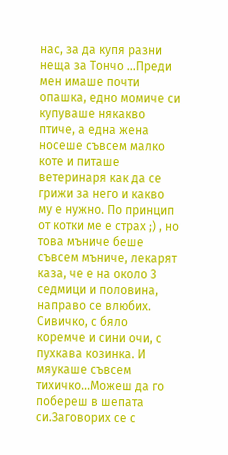нас, за да купя разни неща за Тончо ...Преди мен имаше почти опашка, едно момиче си купуваше някакво птиче, а една жена носеше съвсем малко коте и питаше ветеринаря как да се грижи за него и какво му е нужно. По принцип от котки ме е страх ;) , но това мъниче беше съвсем мъниче, лекарят каза, че е на около 3 седмици и половина, направо се влюбих. Сивичко, с бяло коремче и сини очи, с пухкава козинка. И мяукаше съвсем тихичко...Можеш да го побереш в шепата си.Заговорих се с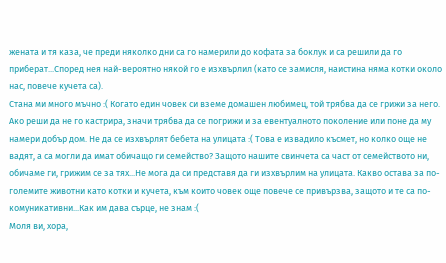жената и тя каза, че преди няколко дни са го намерили до кофата за боклук и са решили да го приберат...Според нея най-вероятно някой го е изхвърлил (като се замисля, наистина няма котки около нас, повече кучета са).
Стана ми много мъчно :( Когато един човек си вземе домашен любимец, той трябва да се грижи за него. Ако реши да не го кастрира, значи трябва да се погрижи и за евентуалното поколение или поне да му намери добър дом. Не да се изхвърлят бебета на улицата :( Това е извадило късмет, но колко още не вадят, а са могли да имат обичащо ги семейство? Защото нашите свинчета са част от семейството ни, обичаме ги, грижим се за тях...Не мога да си представя да ги изхвърлим на улицата. Какво остава за по-големите животни като котки и кучета, към които човек още повече се привързва, защото и те са по-комуникативни...Как им дава сърце, не знам :(
Моля ви, хора,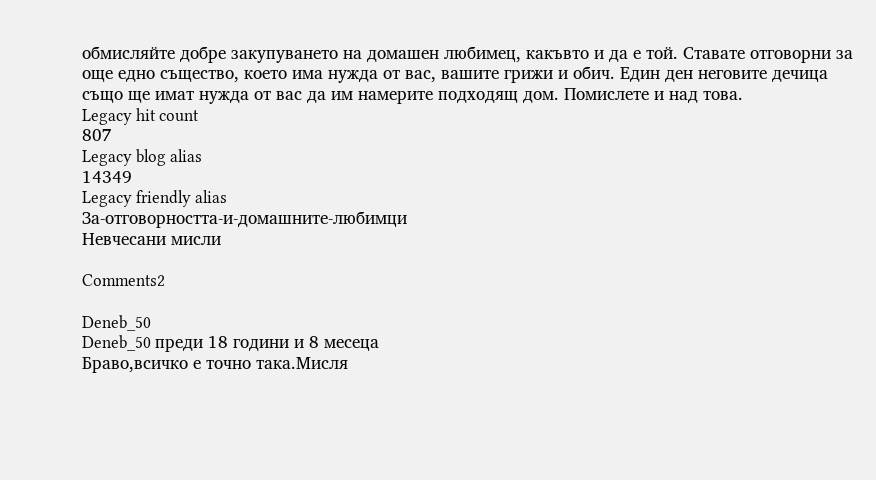обмисляйте добре закупуването на домашен любимец, какъвто и да е той. Ставате отговорни за още едно същество, което има нужда от вас, вашите грижи и обич. Един ден неговите дечица също ще имат нужда от вас да им намерите подходящ дом. Помислете и над това.
Legacy hit count
807
Legacy blog alias
14349
Legacy friendly alias
За-отговорността-и-домашните-любимци
Невчесани мисли

Comments2

Deneb_50
Deneb_50 преди 18 години и 8 месеца
Браво,всичко е точно така.Мисля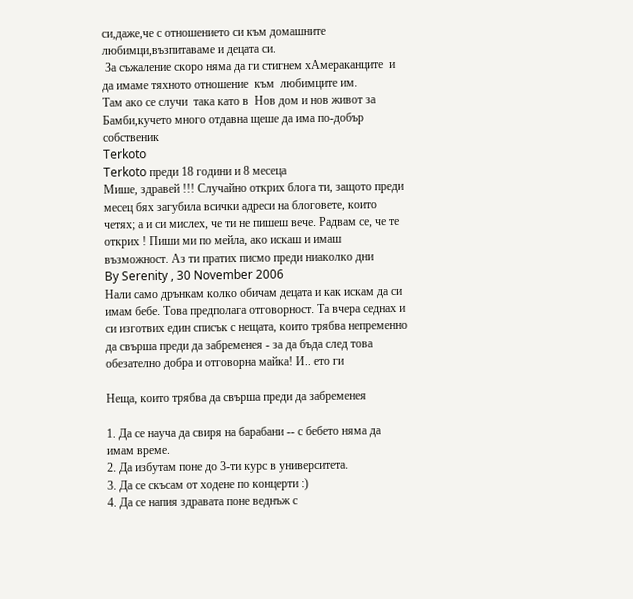си,даже,че с отношението си към домашните любимци,възпитаваме и децата си.
 За съжаление скоро няма да ги стигнем хАмераканците  и да имаме тяхното отношение  към  любимците им.
Там ако се случи  така като в  Нов дом и нов живот за Бамби,кучето много отдавна щеше да има по-добър собственик
Terkoto
Terkoto преди 18 години и 8 месеца
Мише, здравей !!! Случайно открих блога ти, защото преди месец бях загубила всички адреси на блоговете, които четях; а и си мислех, че ти не пишеш вече. Радвам се, че те открих ! Пиши ми по мейла, ако искаш и имаш възможност. Аз ти пратих писмо преди ниаколко дни
By Serenity , 30 November 2006
Нали само дрънкам колко обичам децата и как искам да си имам бебе. Това предполага отговорност. Та вчера седнах и си изготвих един списък с нещата, които трябва непременно да свърша преди да забременея - за да бъда след това обезателно добра и отговорна майка! И.. ето ги

Неща, които трябва да свърша преди да забременея

1. Да се науча да свиря на барабани -- с бебето няма да имам време.
2. Да избутам поне до 3-ти курс в университета.
3. Да се скъсам от ходене по концерти :)
4. Да се напия здравата поне веднъж с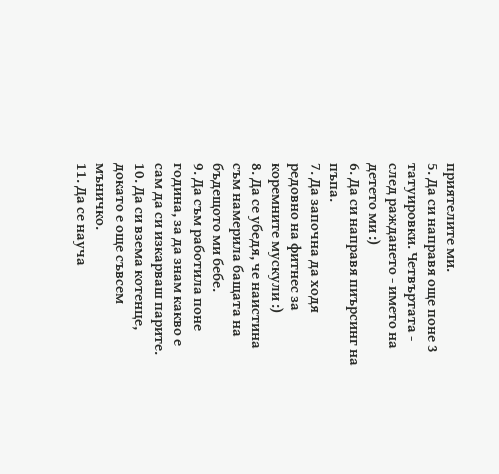приятелите ми.
5. Да си направя още поне 3 татуировки. Четвъртата - след раждането - името на детето ми :)
6. Да си направя пиърсинг на пъпа.
7. Да започна да ходя редовно на фитнес за коремните мускули :)
8. Да се убедя, че наистина съм намерила бащата на бъдещото ми бебе.
9. Да съм работила поне година, за да знам какво е сам да си изкарваш парите.
10. Да си взема котенце, докато е още съвсем мъничко.
11. Да се науча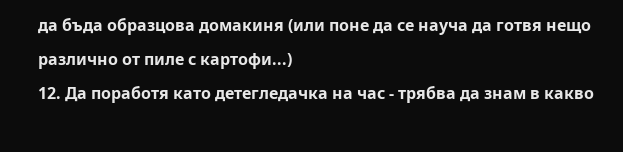да бъда образцова домакиня (или поне да се науча да готвя нещо различно от пиле с картофи...)
12. Да поработя като детегледачка на час - трябва да знам в какво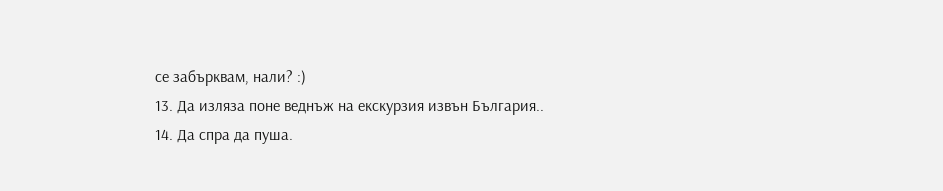се забърквам, нали? :)
13. Да изляза поне веднъж на екскурзия извън България..
14. Да спра да пуша.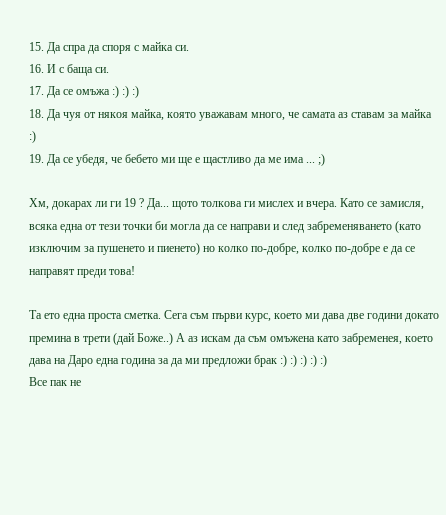15. Да спра да споря с майка си.
16. И с баща си.
17. Да се омъжа :) :) :)
18. Да чуя от някоя майка, която уважавам много, че самата аз ставам за майка :)
19. Да се убедя, че бебето ми ще е щастливо да ме има ... ;)

Хм, докарах ли ги 19 ? Да... щото толкова ги мислех и вчера. Като се замисля, всяка една от тези точки би могла да се направи и след забременяването (като изключим за пушенето и пиенето) но колко по-добре, колко по-добре е да се направят преди това!

Та ето една проста сметка. Сега съм първи курс, което ми дава две години докато премина в трети (дай Боже..) А аз искам да съм омъжена като забременея, което дава на Даро една година за да ми предложи брак :) :) :) :) :)
Все пак не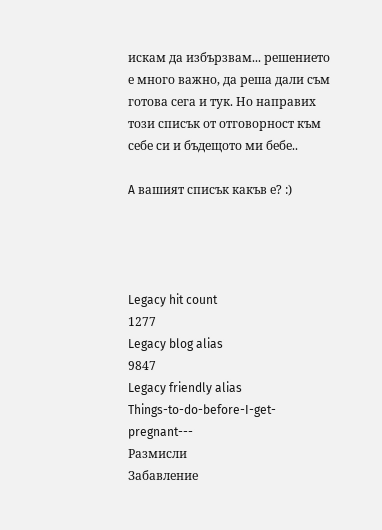искам да избързвам... решението е много важно, да реша дали съм готова сега и тук. Но направих този списък от отговорност към себе си и бъдещото ми бебе..

A вашият списък какъв е? :)




Legacy hit count
1277
Legacy blog alias
9847
Legacy friendly alias
Things-to-do-before-I-get-pregnant---
Размисли
Забавление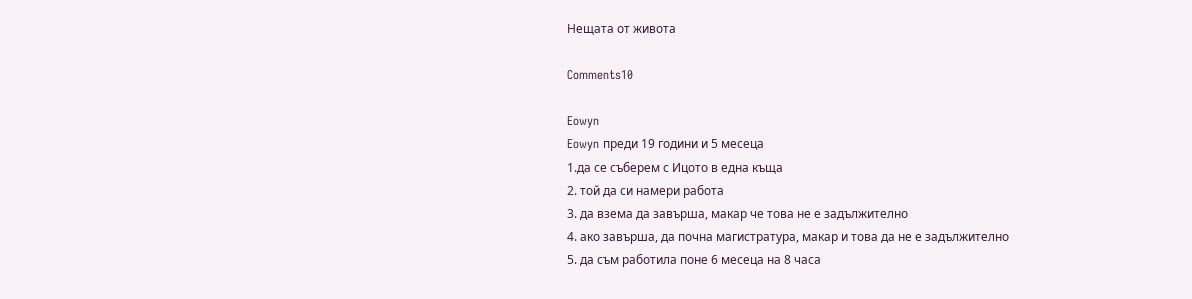Нещата от живота

Comments10

Eowyn
Eowyn преди 19 години и 5 месеца
1.да се съберем с Ицото в една къща
2. той да си намери работа
3. да взема да завърша, макар че това не е задължително
4. ако завърша, да почна магистратура, макар и това да не е задължително
5. да съм работила поне 6 месеца на 8 часа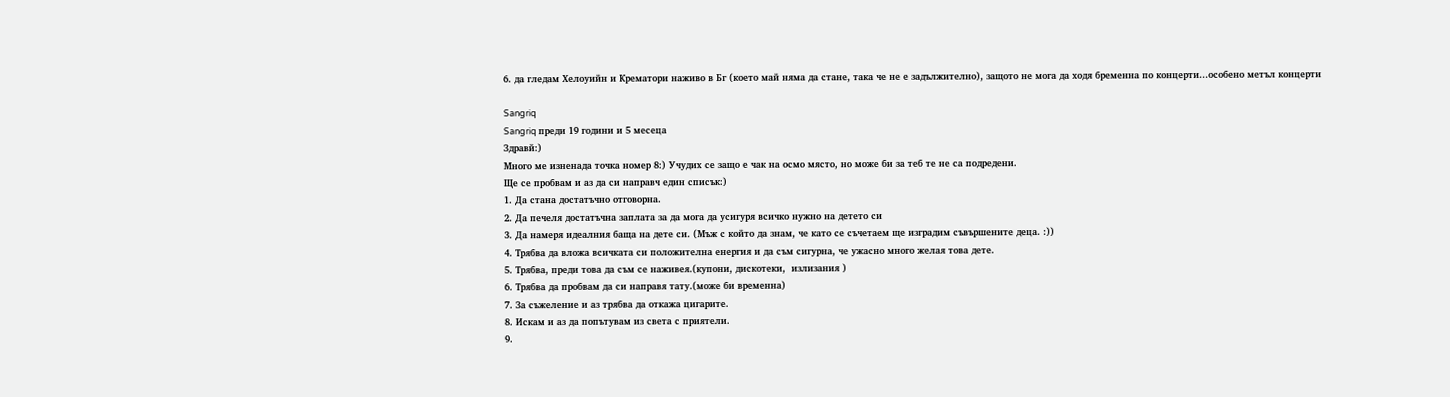6. да гледам Хелоуийн и Крематори наживо в Бг (което май няма да стане, така че не е задължително), защото не мога да ходя бременна по концерти...особено метъл концерти

Sangriq
Sangriq преди 19 години и 5 месеца
Здравй:)
Много ме изненада точка номер 8:) Учудих се защо е чак на осмо място, но може би за теб те не са подредени.
Ще се пробвам и аз да си направч един списък:)
1. Да стана достатъчно отговорна.
2. Да печеля достатъчна заплата за да мога да усигуря всичко нужно на детето си
3. Да намеря идеалния баща на дете си. (Мъж с който да знам, че като се съчетаем ще изградим съвършените деца. :))
4. Трябва да вложа всичката си положителна енергия и да съм сигурна, че ужасно много желая това дете.
5. Трябва, преди това да съм се наживея.(купони, дискотеки,  излизания )
6. Трябва да пробвам да си направя тату.(може би временна)
7. За съжеление и аз трябва да откажа цигарите.
8. Искам и аз да попътувам из света с приятели.
9.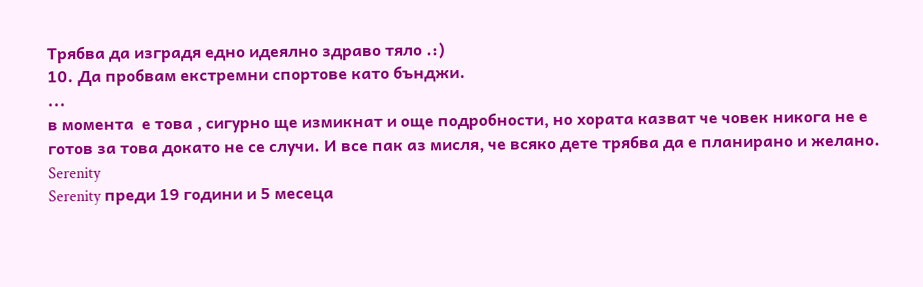Трябва да изградя едно идеялно здраво тяло .:)
10. Да пробвам екстремни спортове като бънджи.
...
в момента  е това , сигурно ще измикнат и още подробности, но хората казват че човек никога не е готов за това докато не се случи. И все пак аз мисля, че всяко дете трябва да е планирано и желано.
Serenity
Serenity преди 19 години и 5 месеца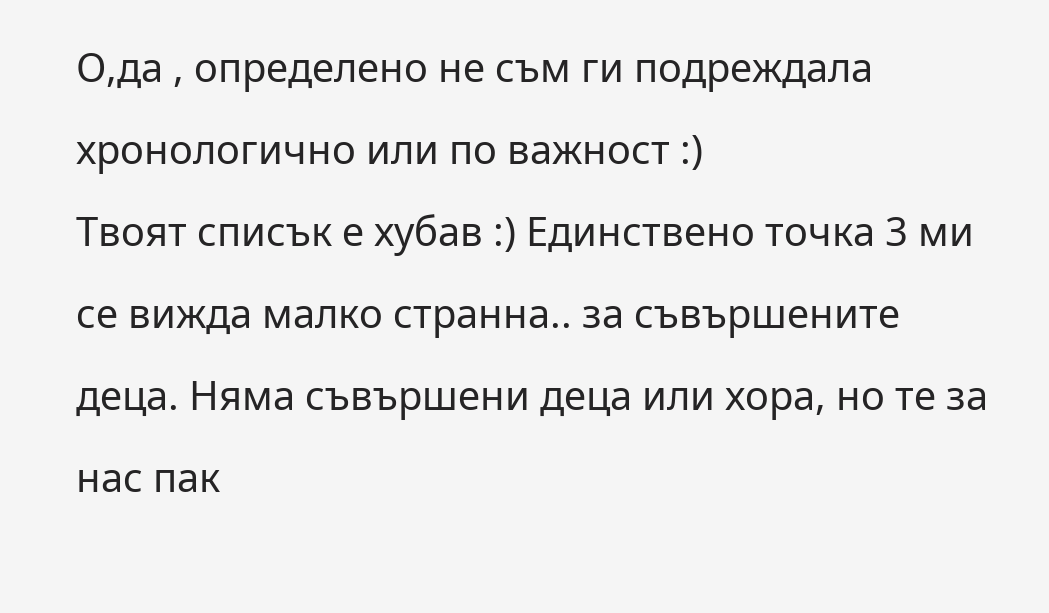О,да , определено не съм ги подреждала хронологично или по важност :)
Твоят списък е хубав :) Единствено точка 3 ми се вижда малко странна.. за съвършените деца. Няма съвършени деца или хора, но те за нас пак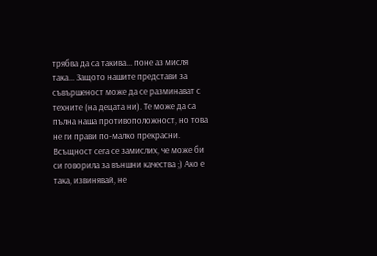трябва да са такива... поне аз мисля така... Защото нашите представи за съвършеност може да се разминават с техните (на децата ни). Те може да са пълна наша противоположност, но това не ги прави по-малко прекрасни.
Всъщност сега се замислих, че може би си говорила за външни качества ;) Ако е така, извинявай, не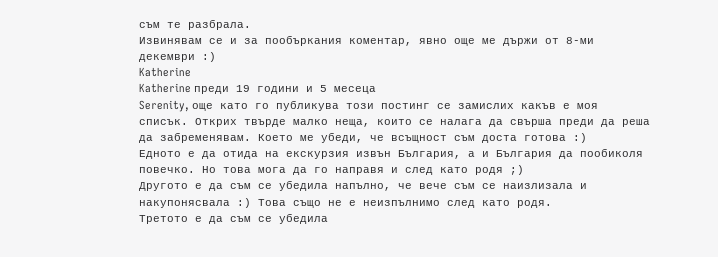съм те разбрала.
Извинявам се и за пообъркания коментар, явно още ме държи от 8-ми декември :)
Katherine
Katherine преди 19 години и 5 месеца
Serenity, още като го публикува този постинг се замислих какъв е моя списък. Открих твърде малко неща, които се налага да свърша преди да реша да забременявам. Което ме убеди, че всъщност съм доста готова :)
Едното е да отида на екскурзия извън България, а и България да пообиколя повечко. Но това мога да го направя и след като родя ;)
Другото е да съм се убедила напълно, че вече съм се наизлизала и накупонясвала :) Това също не е неизпълнимо след като родя.
Третото е да съм се убедила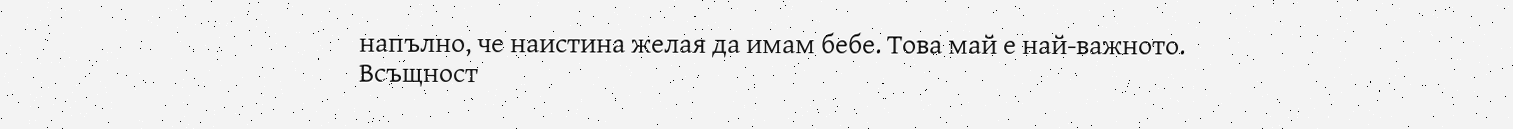напълно, че наистина желая да имам бебе. Това май е най-важното.
Всъщност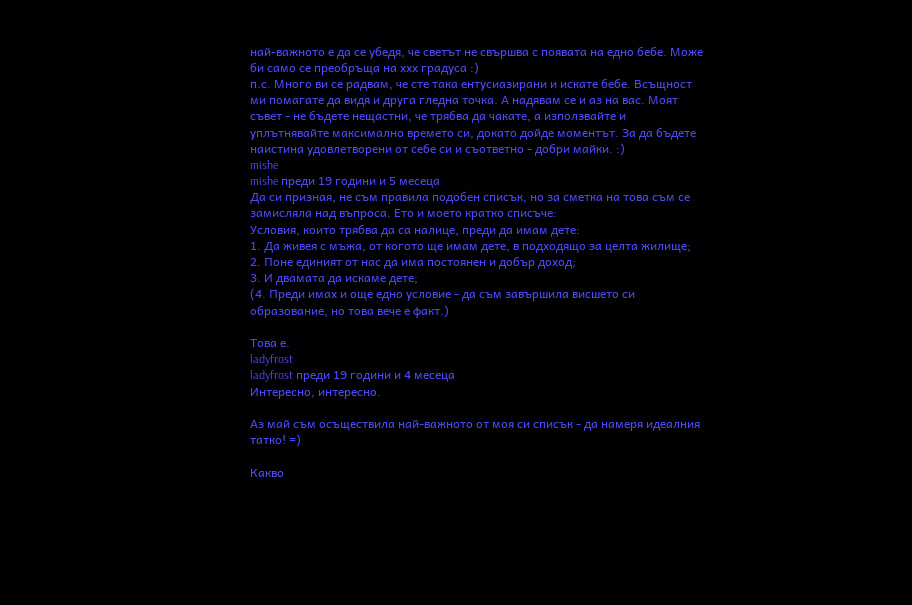най-важното е да се убедя, че светът не свършва с появата на едно бебе. Може би само се преобръща на ххх градуса :)
п.с. Много ви се радвам, че сте така ентусиазирани и искате бебе. Всъщност ми помагате да видя и друга гледна точка. А надявам се и аз на вас. Моят съвет - не бъдете нещастни, че трябва да чакате, а използвайте и уплътнявайте максимално времето си, докато дойде моментът. За да бъдете наистина удовлетворени от себе си и съответно - добри майки. :)
mishe
mishe преди 19 години и 5 месеца
Да си призная, не съм правила подобен списък, но за сметка на това съм се замисляла над въпроса. Ето и моето кратко списъче:
Условия, които трябва да са налице, преди да имам дете:
1. Да живея с мъжа, от когото ще имам дете, в подходящо за целта жилище;
2. Поне единият от нас да има постоянен и добър доход;
3. И двамата да искаме дете;
(4. Преди имах и още едно условие - да съм завършила висшето си образование, но това вече е факт.)

Това е.
ladyfrost
ladyfrost преди 19 години и 4 месеца
Интересно, интересно.

Аз май съм осъществила най-важното от моя си списък - да намеря идеалния татко! =)

Какво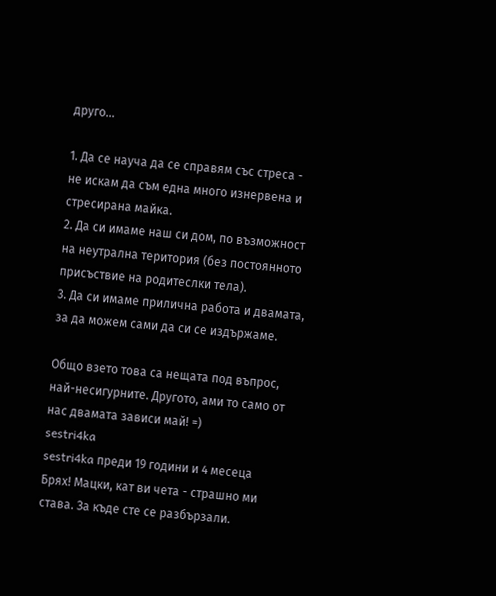друго...

1. Да се науча да се справям със стреса - не искам да съм една много изнервена и стресирана майка.
2. Да си имаме наш си дом, по възможност на неутрална територия (без постоянното присъствие на родитеслки тела).
3. Да си имаме прилична работа и двамата, за да можем сами да си се издържаме.

Общо взето това са нещата под въпрос, най-несигурните. Другото, ами то само от нас двамата зависи май! =)
sestri4ka
sestri4ka преди 19 години и 4 месеца
Брях! Мацки, кат ви чета - страшно ми става. За къде сте се разбързали.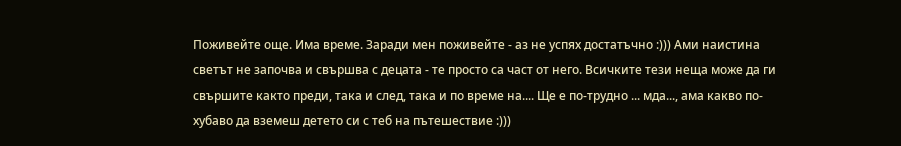Поживейте още. Има време. Заради мен поживейте - аз не успях достатъчно :))) Ами наистина светът не започва и свършва с децата - те просто са част от него. Всичките тези неща може да ги свършите както преди, така и след, така и по време на.... Ще е по-трудно ... мда..., ама какво по-хубаво да вземеш детето си с теб на пътешествие :)))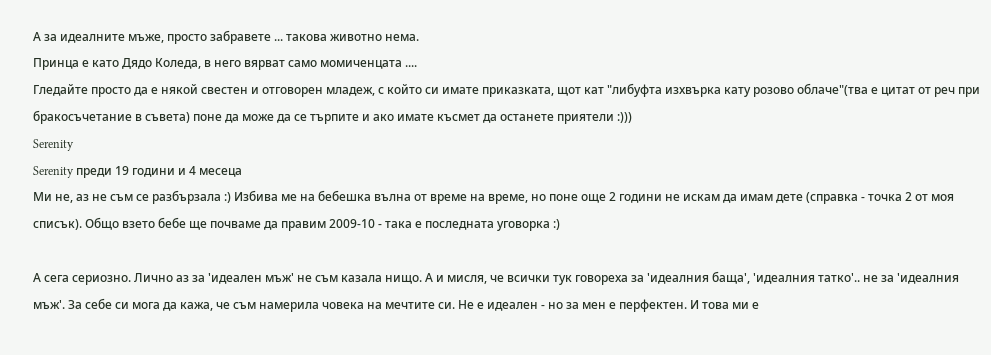А за идеалните мъже, просто забравете ... такова животно нема.
Принца е като Дядо Коледа, в него вярват само момиченцата ....
Гледайте просто да е някой свестен и отговорен младеж, с който си имате приказката, щот кат "либуфта изхвърка кату розово облаче"(тва е цитат от реч при бракосъчетание в съвета) поне да може да се търпите и ако имате късмет да останете приятели :)))
Serenity
Serenity преди 19 години и 4 месеца
Ми не, аз не съм се разбързала :) Избива ме на бебешка вълна от време на време, но поне още 2 години не искам да имам дете (справка - точка 2 от моя списък). Общо взето бебе ще почваме да правим 2009-10 - така е последната уговорка :)

А сега сериозно. Лично аз за 'идеален мъж' не съм казала нищо. А и мисля, че всички тук говореха за 'идеалния баща', 'идеалния татко'.. не за 'идеалния мъж'. За себе си мога да кажа, че съм намерила човека на мечтите си. Не е идеален - но за мен е перфектен. И това ми е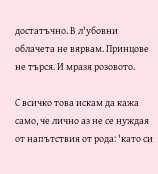достатъчно. В л'убовни облачета не вярвам. Принцове не търся. И мразя розовото.

С всичко това искам да кажа само, че лично аз не се нуждая от напътствия от рода: 'като си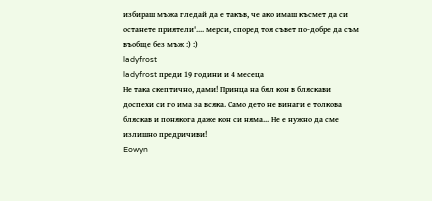избираш мъжа гледай да е такъв, че ако имаш късмет да си останете приятели'.... мерси, според тоя съвет по-добре да съм въобще без мъж :) :)
ladyfrost
ladyfrost преди 19 години и 4 месеца
Не така скептично, дами! Принца на бял кон в бляскави доспехи си го има за всяка. Само дето не винаги е толкова бляскав и понякога даже кон си няма... Не е нужно да сме излишно предричиви!
Eowyn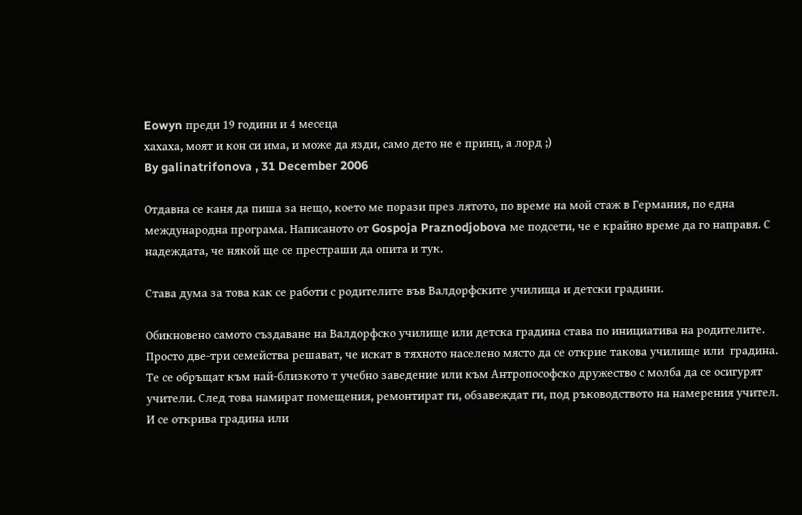Eowyn преди 19 години и 4 месеца
хахаха, моят и кон си има, и може да язди, само дето не е принц, а лорд ;)
By galinatrifonova , 31 December 2006

Отдавна се каня да пиша за нещо, което ме порази през лятото, по време на мой стаж в Германия, по една международна програма. Написаното от Gospoja Praznodjobova ме подсети, че е крайно време да го направя. С надеждата, че някой ще се престраши да опита и тук.

Става дума за това как се работи с родителите във Валдорфските училища и детски градини.

Обикновено самото създаване на Валдорфско училище или детска градина става по инициатива на родителите. Просто две-три семейства решават, че искат в тяхното населено място да се открие такова училище или  градина. Те се обръщат към най-близкото т учебно заведение или към Антропософско дружество с молба да се осигурят учители. След това намират помещения, ремонтират ги, обзавеждат ги, под ръководството на намерения учител. И се открива градина или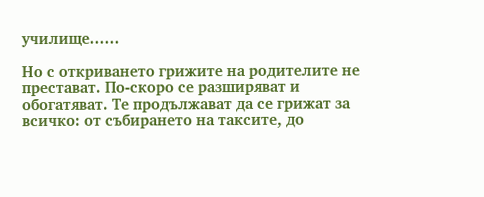училище......

Но с откриването грижите на родителите не престават. По-скоро се разширяват и обогатяват. Те продължават да се грижат за всичко: от събирането на таксите, до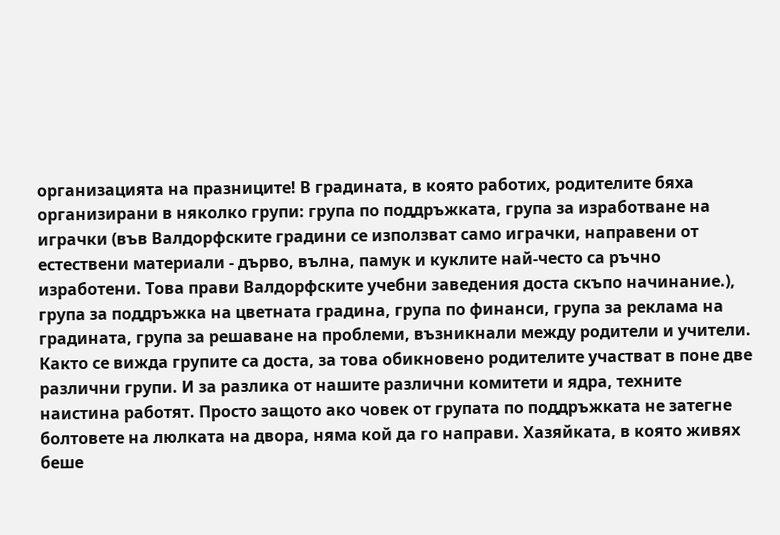организацията на празниците! В градината, в която работих, родителите бяха организирани в няколко групи: група по поддръжката, група за изработване на играчки (във Валдорфските градини се използват само играчки, направени от естествени материали - дърво, вълна, памук и куклите най-често са ръчно изработени. Това прави Валдорфските учебни заведения доста скъпо начинание.), група за поддръжка на цветната градина, група по финанси, група за реклама на градината, група за решаване на проблеми, възникнали между родители и учители. Както се вижда групите са доста, за това обикновено родителите участват в поне две различни групи. И за разлика от нашите различни комитети и ядра, техните наистина работят. Просто защото ако човек от групата по поддръжката не затегне болтовете на люлката на двора, няма кой да го направи. Хазяйката, в която живях беше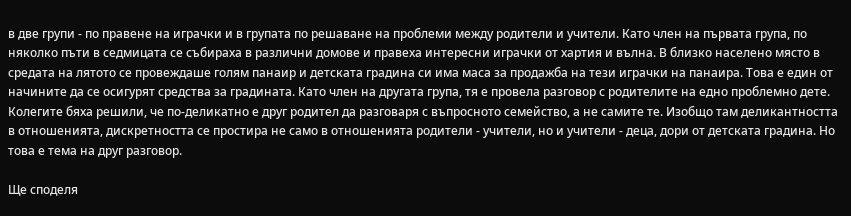в две групи - по правене на играчки и в групата по решаване на проблеми между родители и учители. Като член на първата група, по няколко пъти в седмицата се събираха в различни домове и правеха интересни играчки от хартия и вълна. В близко населено място в средата на лятото се провеждаше голям панаир и детската градина си има маса за продажба на тези играчки на панаира. Това е един от начините да се осигурят средства за градината. Като член на другата група, тя е провела разговор с родителите на едно проблемно дете. Колегите бяха решили, че по-деликатно е друг родител да разговаря с въпросното семейство, а не самите те. Изобщо там деликантността в отношенията, дискретността се простира не само в отношенията родители - учители, но и учители - деца, дори от детската градина. Но това е тема на друг разговор.

Ще споделя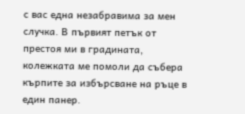с вас една незабравима за мен случка. В първият петък от престоя ми в градината, колежката ме помоли да събера кърпите за избърсване на ръце в един панер.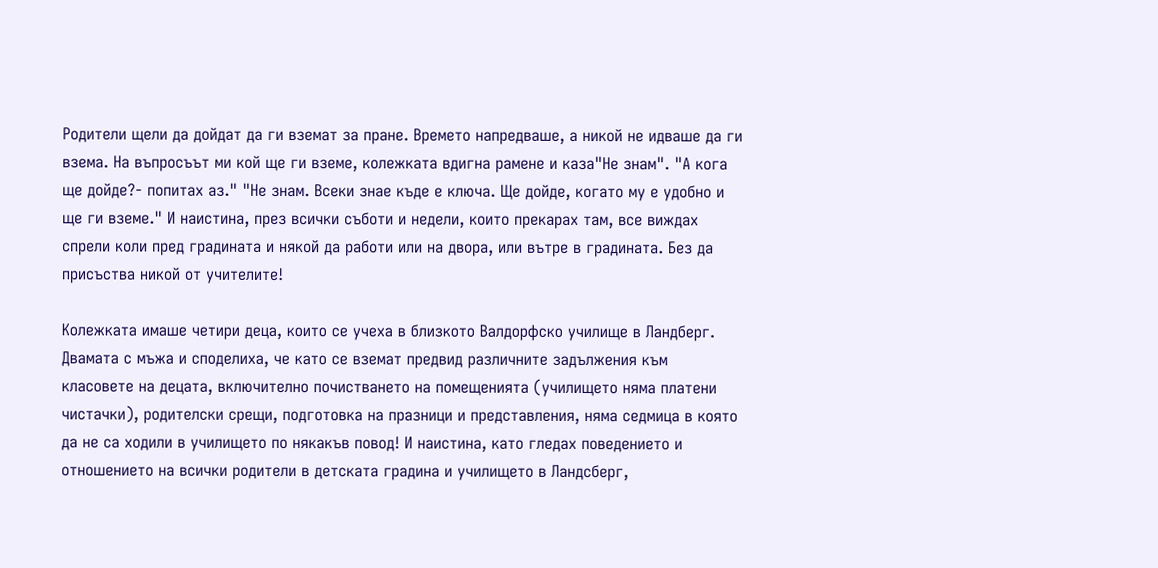Родители щели да дойдат да ги вземат за пране. Времето напредваше, а никой не идваше да ги взема. На въпросъът ми кой ще ги вземе, колежката вдигна рамене и каза"Не знам". "А кога ще дойде?- попитах аз." "Не знам. Всеки знае къде е ключа. Ще дойде, когато му е удобно и ще ги вземе." И наистина, през всички съботи и недели, които прекарах там, все виждах спрели коли пред градината и някой да работи или на двора, или вътре в градината. Без да присъства никой от учителите!

Колежката имаше четири деца, които се учеха в близкото Валдорфско училище в Ландберг. Двамата с мъжа и споделиха, че като се вземат предвид различните задължения към класовете на децата, включително почистването на помещенията (училището няма платени чистачки), родителски срещи, подготовка на празници и представления, няма седмица в която да не са ходили в училището по някакъв повод! И наистина, като гледах поведението и отношението на всички родители в детската градина и училището в Ландсберг,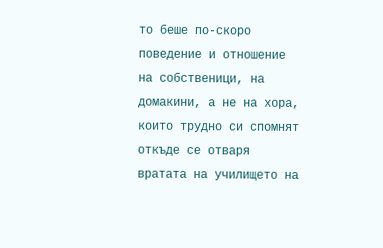то беше по-скоро поведение и отношение на собственици, на домакини, а не на хора, които трудно си спомнят откъде се отваря вратата на училището на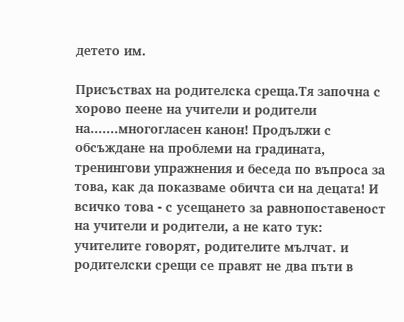детето им.

Присъствах на родителска среща.Тя започна с хорово пеене на учители и родители на.......многогласен канон! Продължи с обсъждане на проблеми на градината, тренингови упражнения и беседа по въпроса за това, как да показваме обичта си на децата! И всичко това - с усещането за равнопоставеност на учители и родители, а не като тук: учителите говорят, родителите мълчат. и родителски срещи се правят не два пъти в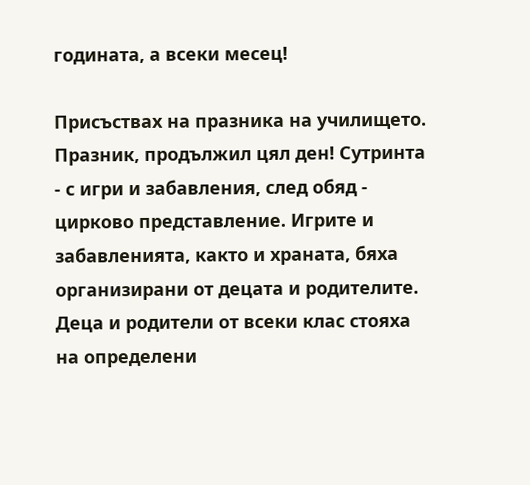годината, а всеки месец!

Присъствах на празника на училището. Празник, продължил цял ден! Сутринта - с игри и забавления, след обяд - цирково представление. Игрите и забавленията, както и храната, бяха организирани от децата и родителите. Деца и родители от всеки клас стояха на определени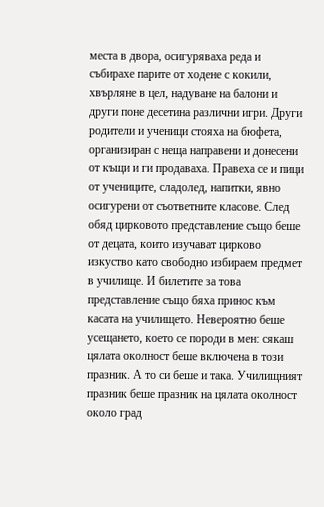места в двора, осигуряваха реда и събирахе парите от ходене с кокили, хвърляне в цел, надуване на балони и други поне десетина различни игри. Други родители и ученици стояха на бюфета, организиран с неща направени и донесени от къщи и ги продаваха. Правеха се и пици от учениците, сладолед, напитки, явно осигурени от съответните класове. След обяд цирковото представление също беше от децата, които изучават цирково изкуство като свободно избираем предмет в училище. И билетите за това представление също бяха принос към касата на училището. Невероятно беше усещането, което се породи в мен: сякаш цялата околност беше включена в този празник. А то си беше и така. Училищният празник беше празник на цялата околност около град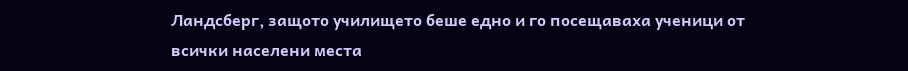Ландсберг, защото училището беше едно и го посещаваха ученици от всички населени места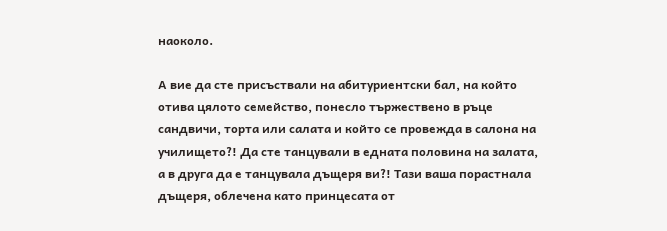наоколо.

А вие да сте присъствали на абитуриентски бал, на който отива цялото семейство, понесло тържествено в ръце сандвичи, торта или салата и който се провежда в салона на училището?! Да сте танцували в едната половина на залата, а в друга да е танцувала дъщеря ви?! Тази ваша порастнала дъщеря, облечена като принцесата от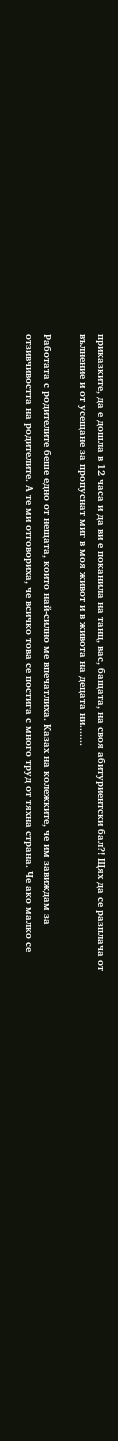приказките, да е дошла в 12 часа и да ви е поканила на танц, вас, бащата, на своя абитуриентски бал?! Щях да се разплача от вълнение и от усещане за пропуснат миг в моя живот и в живота на децата ни.......

Работата с родителите беше едно от нещата, които най-силно ме впечатлиха. Казах на колежките, че им завиждам за отзивчивостта на родителите. А те ми отговориха, че всичко това се постига с много труд от тяхна страна. Че ако малко се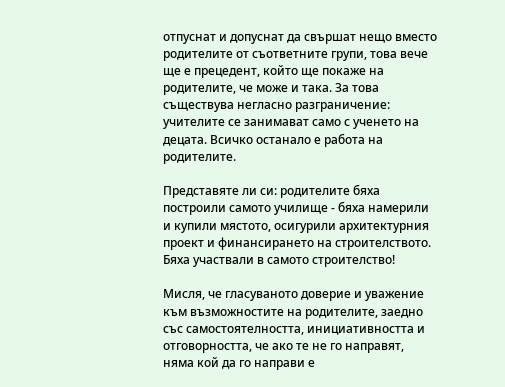отпуснат и допуснат да свършат нещо вместо родителите от съответните групи, това вече ще е прецедент, който ще покаже на родителите, че може и така. За това съществува негласно разграничение: учителите се занимават само с ученето на децата. Всичко останало е работа на родителите.

Представяте ли си: родителите бяха построили самото училище - бяха намерили и купили мястото, осигурили архитектурния проект и финансирането на строителството. Бяха участвали в самото строителство!

Мисля, че гласуваното доверие и уважение към възможностите на родителите, заедно със самостоятелността, инициативността и  отговорността, че ако те не го направят, няма кой да го направи е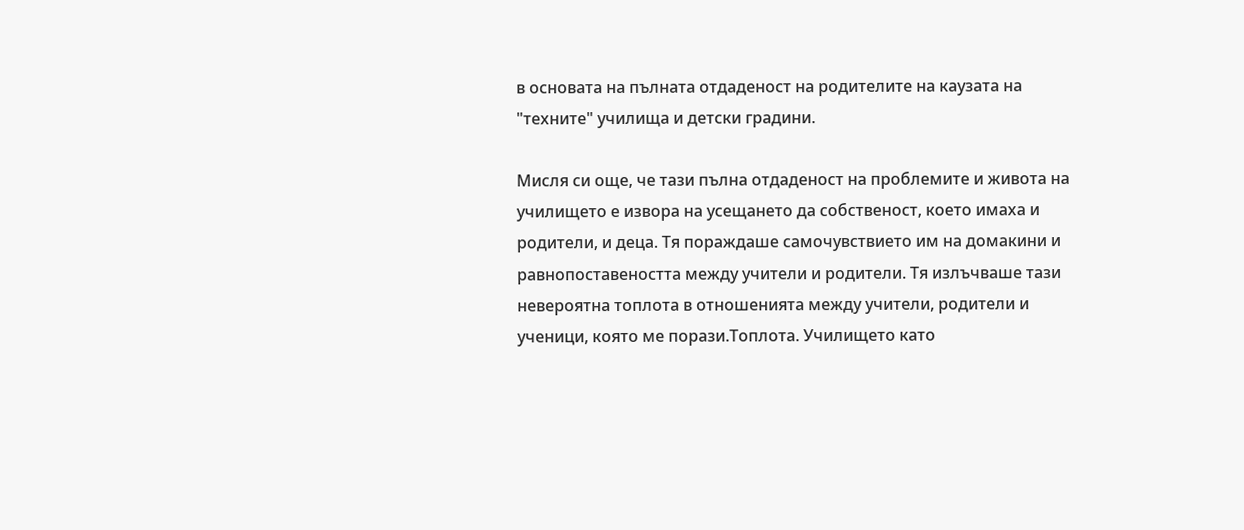в основата на пълната отдаденост на родителите на каузата на "техните" училища и детски градини.

Мисля си още, че тази пълна отдаденост на проблемите и живота на училището е извора на усещането да собственост, което имаха и родители, и деца. Тя пораждаше самочувствието им на домакини и равнопоставеността между учители и родители. Тя излъчваше тази невероятна топлота в отношенията между учители, родители и ученици, която ме порази.Топлота. Училището като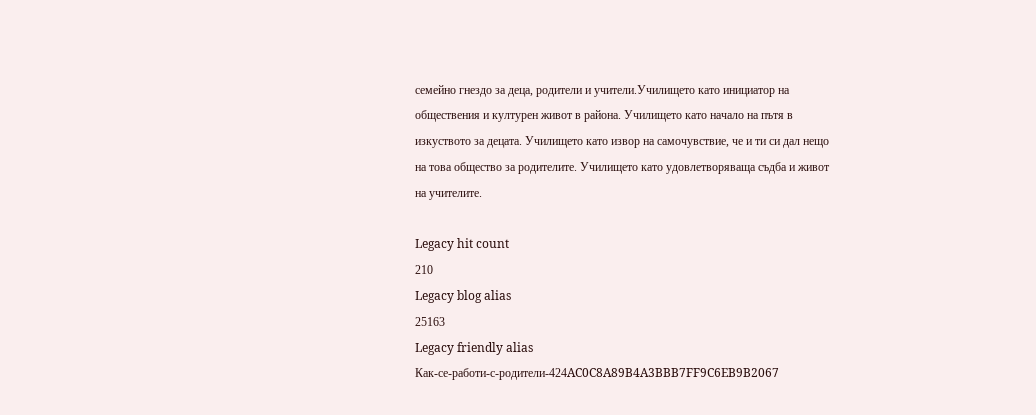семейно гнездо за деца, родители и учители.Училището като инициатор на обществения и културен живот в района. Училището като начало на пътя в изкуството за децата. Училището като извор на самочувствие, че и ти си дал нещо на това общество за родителите. Училището като удовлетворяваща съдба и живот на учителите.

Legacy hit count
210
Legacy blog alias
25163
Legacy friendly alias
Как-се-работи-с-родители-424AC0C8A89B4A3BBB7FF9C6EB9B2067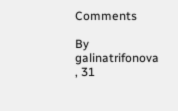Comments

By galinatrifonova , 31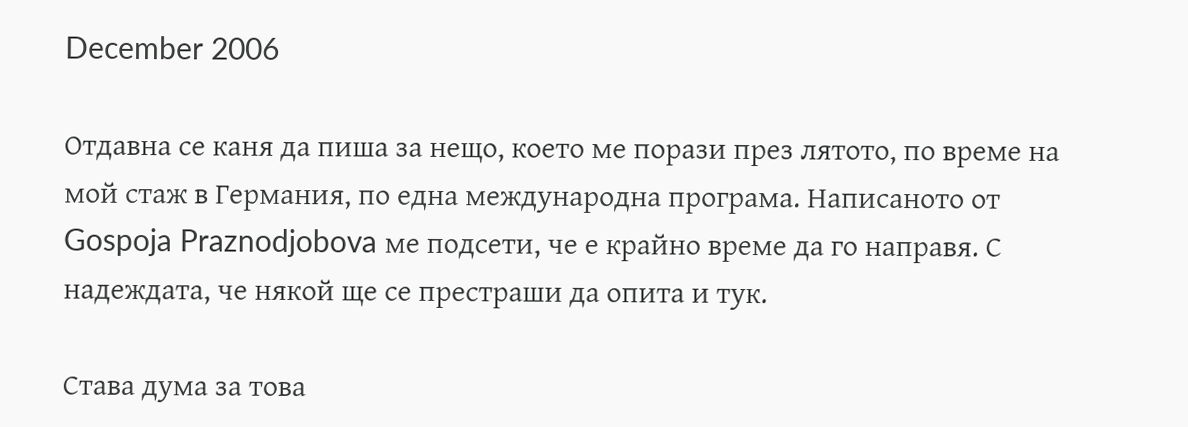December 2006

Отдавна се каня да пиша за нещо, което ме порази през лятото, по време на мой стаж в Германия, по една международна програма. Написаното от Gospoja Praznodjobova ме подсети, че е крайно време да го направя. С надеждата, че някой ще се престраши да опита и тук.

Става дума за това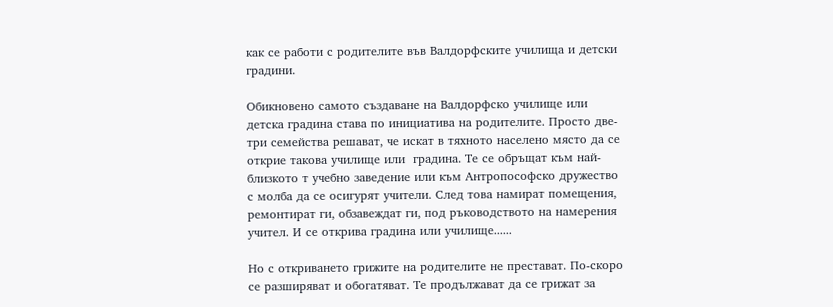как се работи с родителите във Валдорфските училища и детски градини.

Обикновено самото създаване на Валдорфско училище или детска градина става по инициатива на родителите. Просто две-три семейства решават, че искат в тяхното населено място да се открие такова училище или  градина. Те се обръщат към най-близкото т учебно заведение или към Антропософско дружество с молба да се осигурят учители. След това намират помещения, ремонтират ги, обзавеждат ги, под ръководството на намерения учител. И се открива градина или училище......

Но с откриването грижите на родителите не престават. По-скоро се разширяват и обогатяват. Те продължават да се грижат за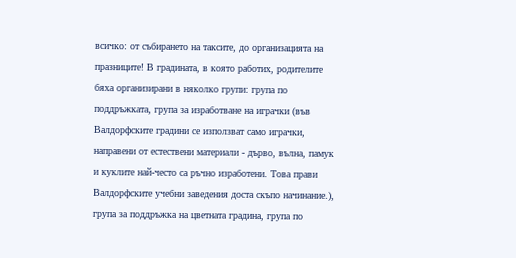всичко: от събирането на таксите, до организацията на празниците! В градината, в която работих, родителите бяха организирани в няколко групи: група по поддръжката, група за изработване на играчки (във Валдорфските градини се използват само играчки, направени от естествени материали - дърво, вълна, памук и куклите най-често са ръчно изработени. Това прави Валдорфските учебни заведения доста скъпо начинание.), група за поддръжка на цветната градина, група по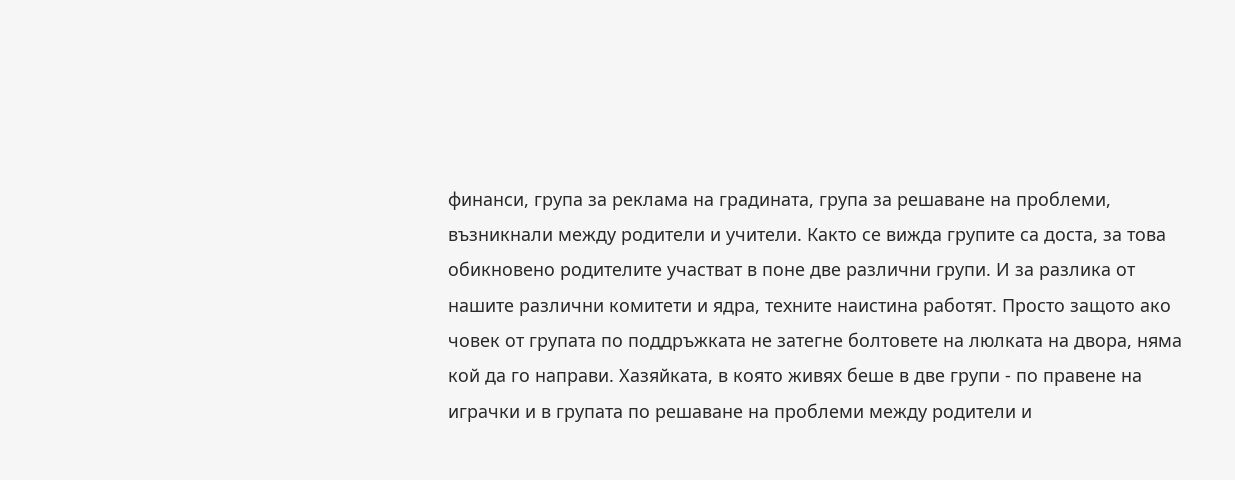финанси, група за реклама на градината, група за решаване на проблеми, възникнали между родители и учители. Както се вижда групите са доста, за това обикновено родителите участват в поне две различни групи. И за разлика от нашите различни комитети и ядра, техните наистина работят. Просто защото ако човек от групата по поддръжката не затегне болтовете на люлката на двора, няма кой да го направи. Хазяйката, в която живях беше в две групи - по правене на играчки и в групата по решаване на проблеми между родители и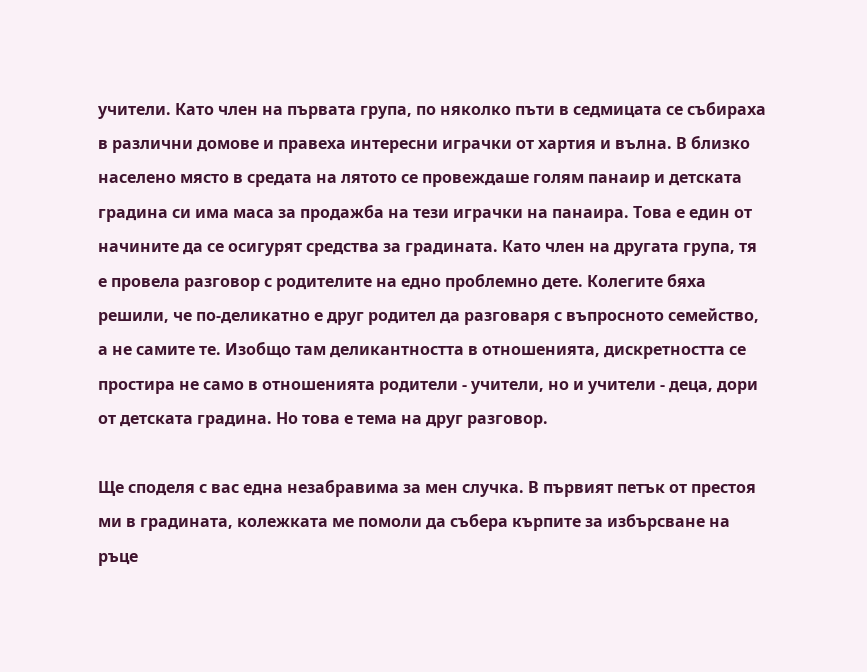учители. Като член на първата група, по няколко пъти в седмицата се събираха в различни домове и правеха интересни играчки от хартия и вълна. В близко населено място в средата на лятото се провеждаше голям панаир и детската градина си има маса за продажба на тези играчки на панаира. Това е един от начините да се осигурят средства за градината. Като член на другата група, тя е провела разговор с родителите на едно проблемно дете. Колегите бяха решили, че по-деликатно е друг родител да разговаря с въпросното семейство, а не самите те. Изобщо там деликантността в отношенията, дискретността се простира не само в отношенията родители - учители, но и учители - деца, дори от детската градина. Но това е тема на друг разговор.

Ще споделя с вас една незабравима за мен случка. В първият петък от престоя ми в градината, колежката ме помоли да събера кърпите за избърсване на ръце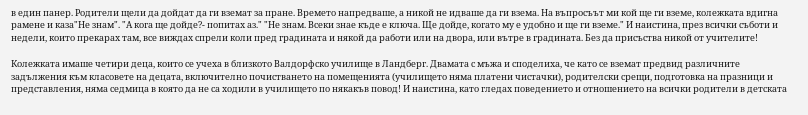в един панер. Родители щели да дойдат да ги вземат за пране. Времето напредваше, а никой не идваше да ги взема. На въпросъът ми кой ще ги вземе, колежката вдигна рамене и каза"Не знам". "А кога ще дойде?- попитах аз." "Не знам. Всеки знае къде е ключа. Ще дойде, когато му е удобно и ще ги вземе." И наистина, през всички съботи и недели, които прекарах там, все виждах спрели коли пред градината и някой да работи или на двора, или вътре в градината. Без да присъства никой от учителите!

Колежката имаше четири деца, които се учеха в близкото Валдорфско училище в Ландберг. Двамата с мъжа и споделиха, че като се вземат предвид различните задължения към класовете на децата, включително почистването на помещенията (училището няма платени чистачки), родителски срещи, подготовка на празници и представления, няма седмица в която да не са ходили в училището по някакъв повод! И наистина, като гледах поведението и отношението на всички родители в детската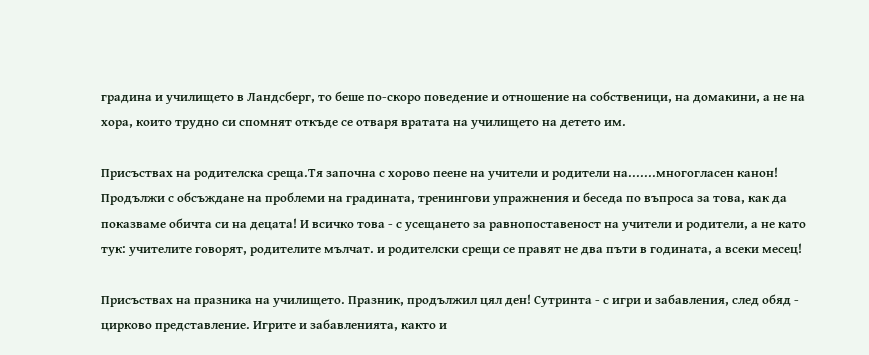градина и училището в Ландсберг, то беше по-скоро поведение и отношение на собственици, на домакини, а не на хора, които трудно си спомнят откъде се отваря вратата на училището на детето им.

Присъствах на родителска среща.Тя започна с хорово пеене на учители и родители на.......многогласен канон! Продължи с обсъждане на проблеми на градината, тренингови упражнения и беседа по въпроса за това, как да показваме обичта си на децата! И всичко това - с усещането за равнопоставеност на учители и родители, а не като тук: учителите говорят, родителите мълчат. и родителски срещи се правят не два пъти в годината, а всеки месец!

Присъствах на празника на училището. Празник, продължил цял ден! Сутринта - с игри и забавления, след обяд - цирково представление. Игрите и забавленията, както и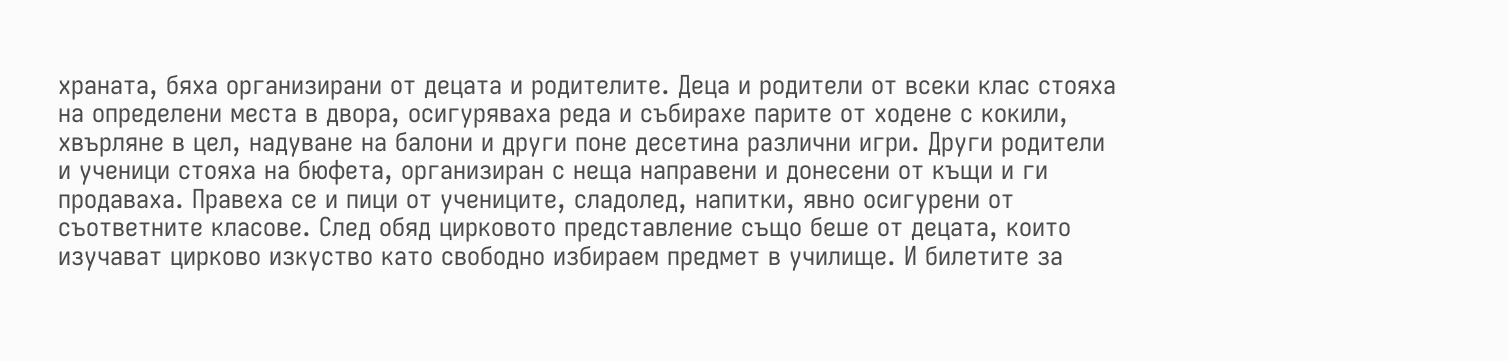храната, бяха организирани от децата и родителите. Деца и родители от всеки клас стояха на определени места в двора, осигуряваха реда и събирахе парите от ходене с кокили, хвърляне в цел, надуване на балони и други поне десетина различни игри. Други родители и ученици стояха на бюфета, организиран с неща направени и донесени от къщи и ги продаваха. Правеха се и пици от учениците, сладолед, напитки, явно осигурени от съответните класове. След обяд цирковото представление също беше от децата, които изучават цирково изкуство като свободно избираем предмет в училище. И билетите за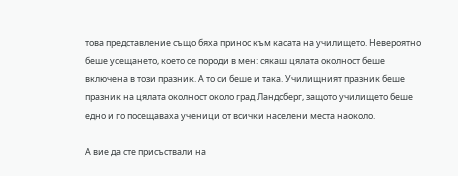това представление също бяха принос към касата на училището. Невероятно беше усещането, което се породи в мен: сякаш цялата околност беше включена в този празник. А то си беше и така. Училищният празник беше празник на цялата околност около град Ландсберг, защото училището беше едно и го посещаваха ученици от всички населени места наоколо.

А вие да сте присъствали на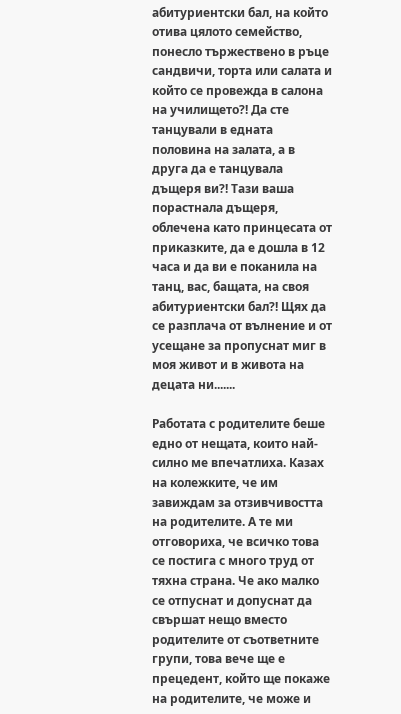абитуриентски бал, на който отива цялото семейство, понесло тържествено в ръце сандвичи, торта или салата и който се провежда в салона на училището?! Да сте танцували в едната половина на залата, а в друга да е танцувала дъщеря ви?! Тази ваша порастнала дъщеря, облечена като принцесата от приказките, да е дошла в 12 часа и да ви е поканила на танц, вас, бащата, на своя абитуриентски бал?! Щях да се разплача от вълнение и от усещане за пропуснат миг в моя живот и в живота на децата ни.......

Работата с родителите беше едно от нещата, които най-силно ме впечатлиха. Казах на колежките, че им завиждам за отзивчивостта на родителите. А те ми отговориха, че всичко това се постига с много труд от тяхна страна. Че ако малко се отпуснат и допуснат да свършат нещо вместо родителите от съответните групи, това вече ще е прецедент, който ще покаже на родителите, че може и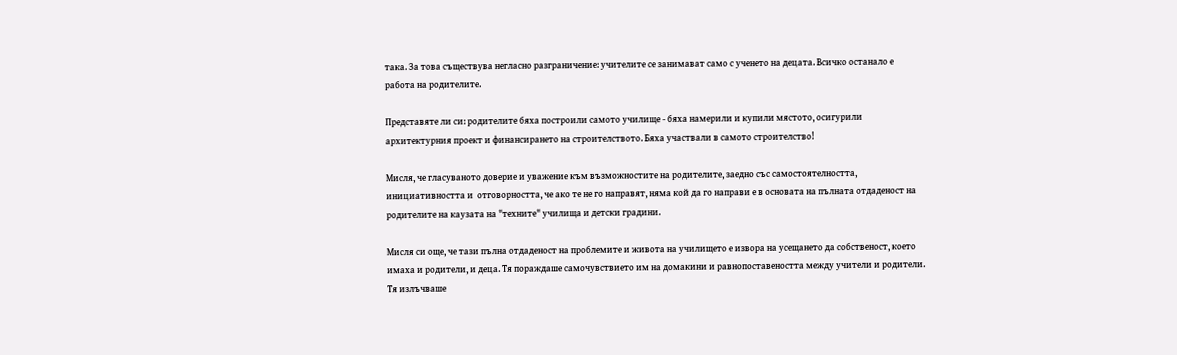така. За това съществува негласно разграничение: учителите се занимават само с ученето на децата. Всичко останало е работа на родителите.

Представяте ли си: родителите бяха построили самото училище - бяха намерили и купили мястото, осигурили архитектурния проект и финансирането на строителството. Бяха участвали в самото строителство!

Мисля, че гласуваното доверие и уважение към възможностите на родителите, заедно със самостоятелността, инициативността и  отговорността, че ако те не го направят, няма кой да го направи е в основата на пълната отдаденост на родителите на каузата на "техните" училища и детски градини.

Мисля си още, че тази пълна отдаденост на проблемите и живота на училището е извора на усещането да собственост, което имаха и родители, и деца. Тя пораждаше самочувствието им на домакини и равнопоставеността между учители и родители. Тя излъчваше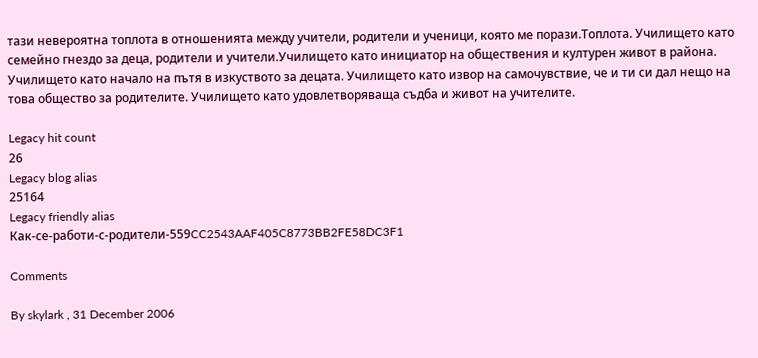тази невероятна топлота в отношенията между учители, родители и ученици, която ме порази.Топлота. Училището като семейно гнездо за деца, родители и учители.Училището като инициатор на обществения и културен живот в района. Училището като начало на пътя в изкуството за децата. Училището като извор на самочувствие, че и ти си дал нещо на това общество за родителите. Училището като удовлетворяваща съдба и живот на учителите.

Legacy hit count
26
Legacy blog alias
25164
Legacy friendly alias
Как-се-работи-с-родители-559CC2543AAF405C8773BB2FE58DC3F1

Comments

By skylark , 31 December 2006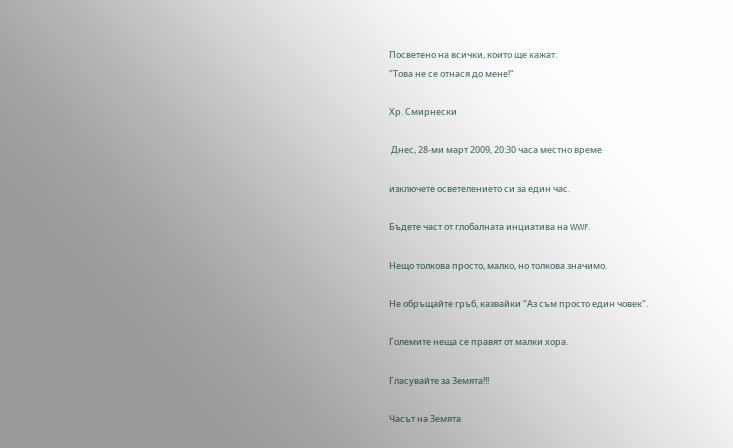Посветено на всички, които ще кажат:
"Това не се отнася до мене!"

Хр. Смирнески

 Днес, 28-ми март 2009, 20:30 часа местно време

изключете осветелението си за един час.

Бъдете част от глобалната инциатива на WWF.

Нещо толкова просто, малко, но толкова значимо.

Не обръщайте гръб, казвайки "Аз съм просто един човек".

Големите неща се правят от малки хора.

Гласувайте за Земята!!!

Часът на Земята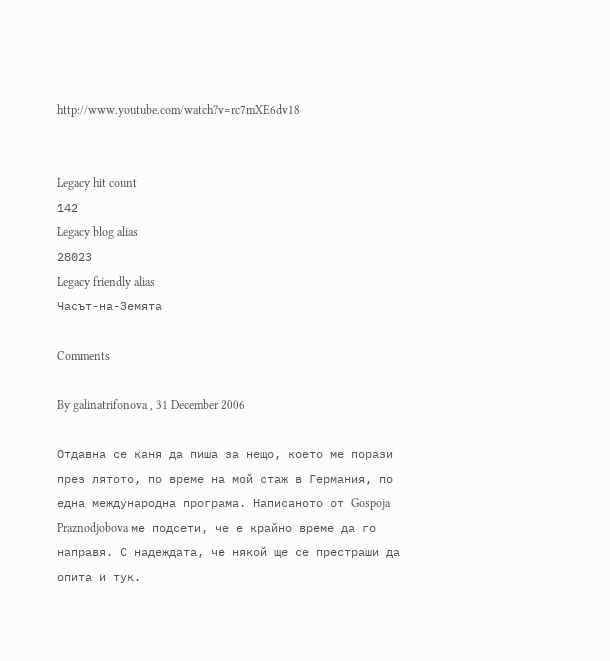http://www.youtube.com/watch?v=rc7mXE6dv18


Legacy hit count
142
Legacy blog alias
28023
Legacy friendly alias
Часът-на-Земята

Comments

By galinatrifonova , 31 December 2006

Отдавна се каня да пиша за нещо, което ме порази през лятото, по време на мой стаж в Германия, по една международна програма. Написаното от Gospoja Praznodjobova ме подсети, че е крайно време да го направя. С надеждата, че някой ще се престраши да опита и тук.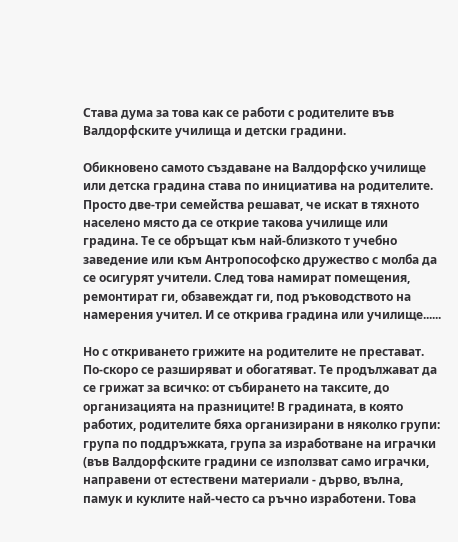Става дума за това как се работи с родителите във Валдорфските училища и детски градини.

Обикновено самото създаване на Валдорфско училище или детска градина става по инициатива на родителите. Просто две-три семейства решават, че искат в тяхното населено място да се открие такова училище или  градина. Те се обръщат към най-близкото т учебно заведение или към Антропософско дружество с молба да се осигурят учители. След това намират помещения, ремонтират ги, обзавеждат ги, под ръководството на намерения учител. И се открива градина или училище......

Но с откриването грижите на родителите не престават. По-скоро се разширяват и обогатяват. Те продължават да се грижат за всичко: от събирането на таксите, до организацията на празниците! В градината, в която работих, родителите бяха организирани в няколко групи: група по поддръжката, група за изработване на играчки (във Валдорфските градини се използват само играчки, направени от естествени материали - дърво, вълна, памук и куклите най-често са ръчно изработени. Това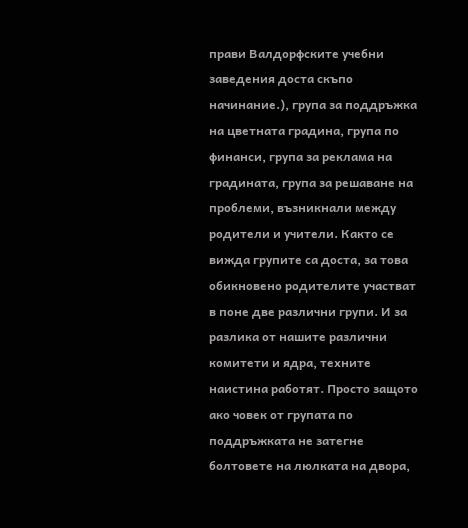прави Валдорфските учебни заведения доста скъпо начинание.), група за поддръжка на цветната градина, група по финанси, група за реклама на градината, група за решаване на проблеми, възникнали между родители и учители. Както се вижда групите са доста, за това обикновено родителите участват в поне две различни групи. И за разлика от нашите различни комитети и ядра, техните наистина работят. Просто защото ако човек от групата по поддръжката не затегне болтовете на люлката на двора,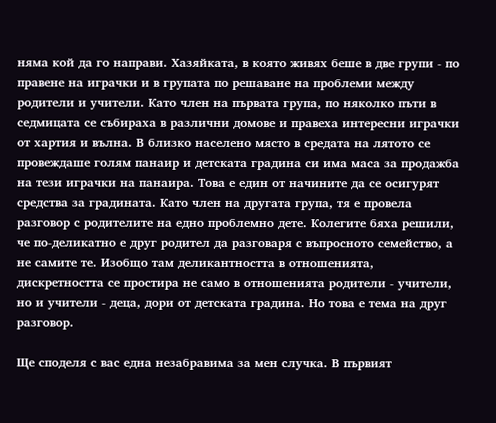няма кой да го направи. Хазяйката, в която живях беше в две групи - по правене на играчки и в групата по решаване на проблеми между родители и учители. Като член на първата група, по няколко пъти в седмицата се събираха в различни домове и правеха интересни играчки от хартия и вълна. В близко населено място в средата на лятото се провеждаше голям панаир и детската градина си има маса за продажба на тези играчки на панаира. Това е един от начините да се осигурят средства за градината. Като член на другата група, тя е провела разговор с родителите на едно проблемно дете. Колегите бяха решили, че по-деликатно е друг родител да разговаря с въпросното семейство, а не самите те. Изобщо там деликантността в отношенията, дискретността се простира не само в отношенията родители - учители, но и учители - деца, дори от детската градина. Но това е тема на друг разговор.

Ще споделя с вас една незабравима за мен случка. В първият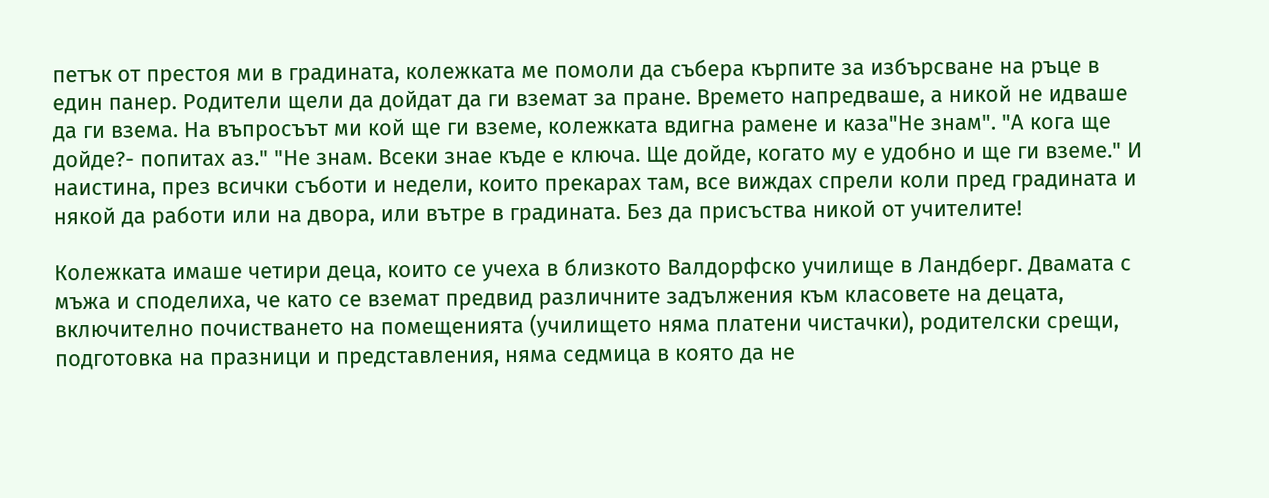петък от престоя ми в градината, колежката ме помоли да събера кърпите за избърсване на ръце в един панер. Родители щели да дойдат да ги вземат за пране. Времето напредваше, а никой не идваше да ги взема. На въпросъът ми кой ще ги вземе, колежката вдигна рамене и каза"Не знам". "А кога ще дойде?- попитах аз." "Не знам. Всеки знае къде е ключа. Ще дойде, когато му е удобно и ще ги вземе." И наистина, през всички съботи и недели, които прекарах там, все виждах спрели коли пред градината и някой да работи или на двора, или вътре в градината. Без да присъства никой от учителите!

Колежката имаше четири деца, които се учеха в близкото Валдорфско училище в Ландберг. Двамата с мъжа и споделиха, че като се вземат предвид различните задължения към класовете на децата, включително почистването на помещенията (училището няма платени чистачки), родителски срещи, подготовка на празници и представления, няма седмица в която да не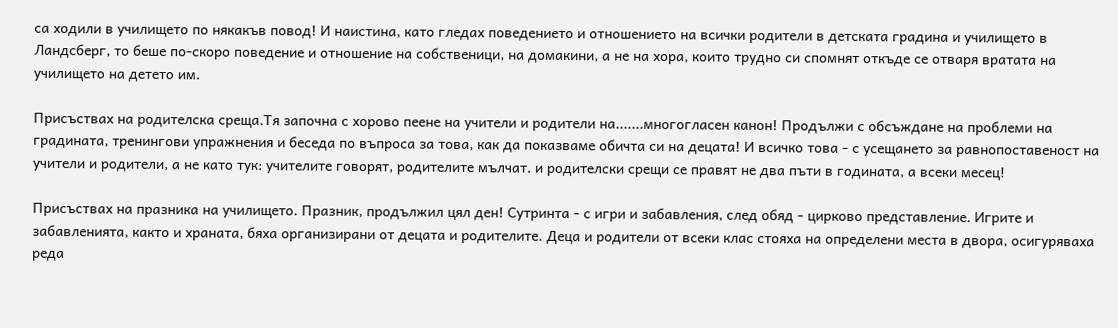са ходили в училището по някакъв повод! И наистина, като гледах поведението и отношението на всички родители в детската градина и училището в Ландсберг, то беше по-скоро поведение и отношение на собственици, на домакини, а не на хора, които трудно си спомнят откъде се отваря вратата на училището на детето им.

Присъствах на родителска среща.Тя започна с хорово пеене на учители и родители на.......многогласен канон! Продължи с обсъждане на проблеми на градината, тренингови упражнения и беседа по въпроса за това, как да показваме обичта си на децата! И всичко това - с усещането за равнопоставеност на учители и родители, а не като тук: учителите говорят, родителите мълчат. и родителски срещи се правят не два пъти в годината, а всеки месец!

Присъствах на празника на училището. Празник, продължил цял ден! Сутринта - с игри и забавления, след обяд - цирково представление. Игрите и забавленията, както и храната, бяха организирани от децата и родителите. Деца и родители от всеки клас стояха на определени места в двора, осигуряваха реда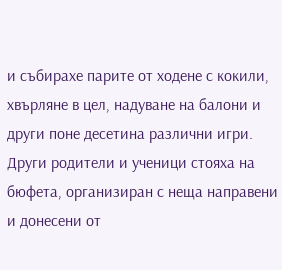и събирахе парите от ходене с кокили, хвърляне в цел, надуване на балони и други поне десетина различни игри. Други родители и ученици стояха на бюфета, организиран с неща направени и донесени от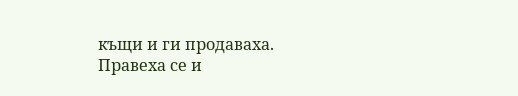къщи и ги продаваха. Правеха се и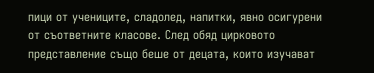пици от учениците, сладолед, напитки, явно осигурени от съответните класове. След обяд цирковото представление също беше от децата, които изучават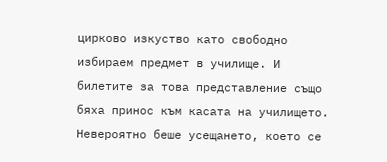цирково изкуство като свободно избираем предмет в училище. И билетите за това представление също бяха принос към касата на училището. Невероятно беше усещането, което се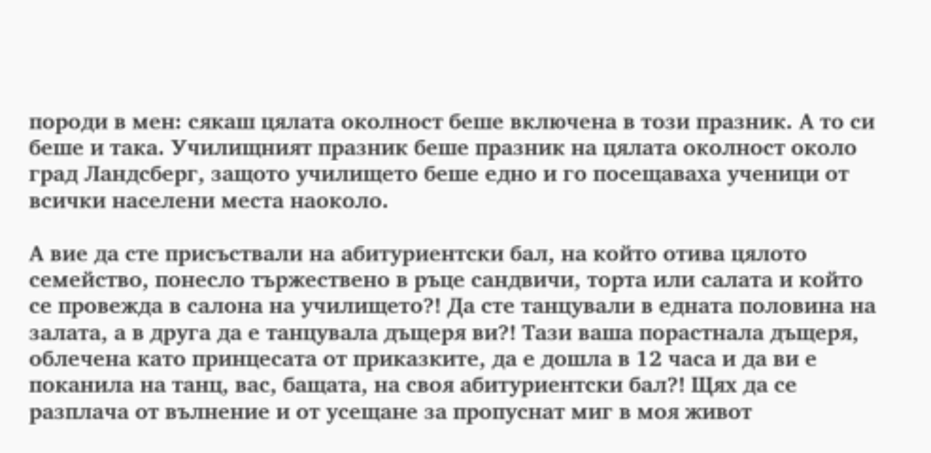породи в мен: сякаш цялата околност беше включена в този празник. А то си беше и така. Училищният празник беше празник на цялата околност около град Ландсберг, защото училището беше едно и го посещаваха ученици от всички населени места наоколо.

А вие да сте присъствали на абитуриентски бал, на който отива цялото семейство, понесло тържествено в ръце сандвичи, торта или салата и който се провежда в салона на училището?! Да сте танцували в едната половина на залата, а в друга да е танцувала дъщеря ви?! Тази ваша порастнала дъщеря, облечена като принцесата от приказките, да е дошла в 12 часа и да ви е поканила на танц, вас, бащата, на своя абитуриентски бал?! Щях да се разплача от вълнение и от усещане за пропуснат миг в моя живот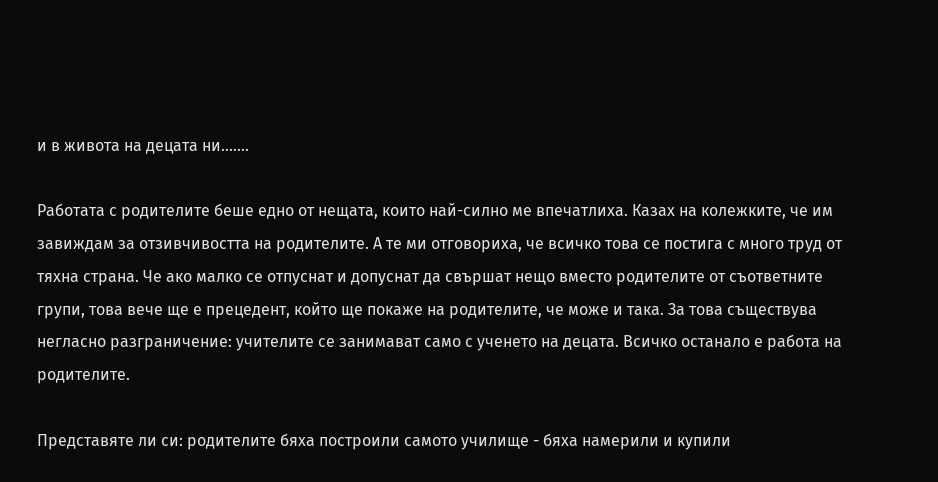и в живота на децата ни.......

Работата с родителите беше едно от нещата, които най-силно ме впечатлиха. Казах на колежките, че им завиждам за отзивчивостта на родителите. А те ми отговориха, че всичко това се постига с много труд от тяхна страна. Че ако малко се отпуснат и допуснат да свършат нещо вместо родителите от съответните групи, това вече ще е прецедент, който ще покаже на родителите, че може и така. За това съществува негласно разграничение: учителите се занимават само с ученето на децата. Всичко останало е работа на родителите.

Представяте ли си: родителите бяха построили самото училище - бяха намерили и купили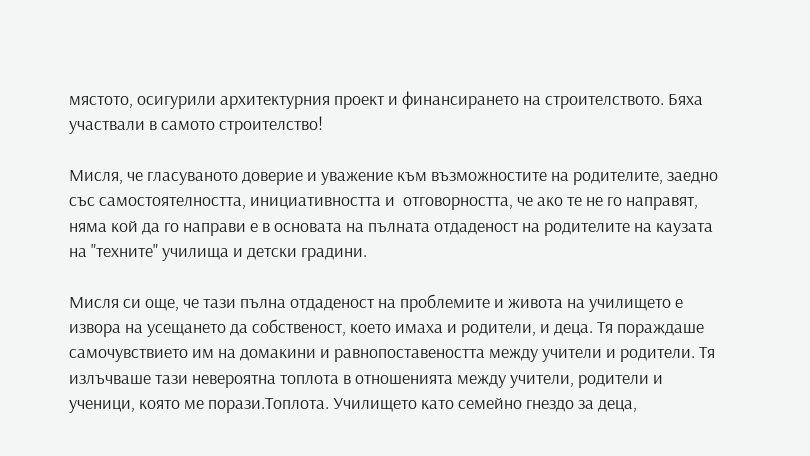мястото, осигурили архитектурния проект и финансирането на строителството. Бяха участвали в самото строителство!

Мисля, че гласуваното доверие и уважение към възможностите на родителите, заедно със самостоятелността, инициативността и  отговорността, че ако те не го направят, няма кой да го направи е в основата на пълната отдаденост на родителите на каузата на "техните" училища и детски градини.

Мисля си още, че тази пълна отдаденост на проблемите и живота на училището е извора на усещането да собственост, което имаха и родители, и деца. Тя пораждаше самочувствието им на домакини и равнопоставеността между учители и родители. Тя излъчваше тази невероятна топлота в отношенията между учители, родители и ученици, която ме порази.Топлота. Училището като семейно гнездо за деца,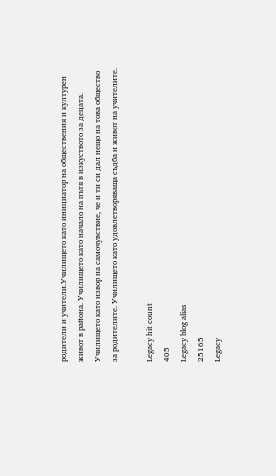родители и учители.Училището като инициатор на обществения и културен живот в района. Училището като начало на пътя в изкуството за децата. Училището като извор на самочувствие, че и ти си дал нещо на това общество за родителите. Училището като удовлетворяваща съдба и живот на учителите.

Legacy hit count
405
Legacy blog alias
25165
Legacy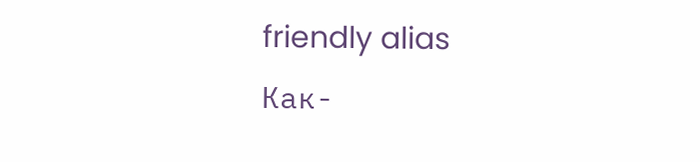friendly alias
Как-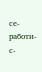се-работи-с-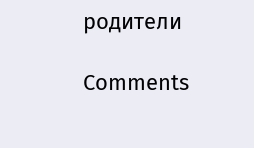родители

Comments